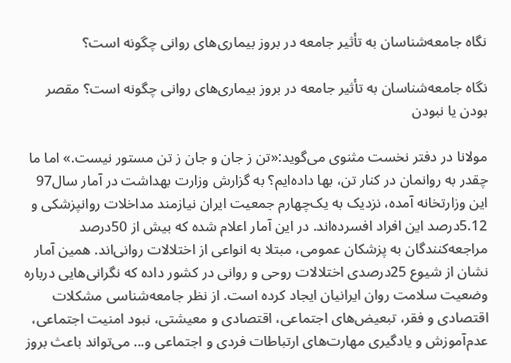نگاه جامعه‌شناسان به تأثیر جامعه در بروز بیماری‌های روانی چگونه است؟

نگاه جامعه‌شناسان به تأثیر جامعه در بروز بیماری‌های روانی چگونه است؟ مقصر بودن یا نبودن

مولانا در دفتر نخست مثنوی می‌گوید:«تن ز جان و جان ز تن مستور نیست.» اما ما چقدر به روانمان در کنار تن، بها داده‌ایم؟ به گزارش وزارت بهداشت در آمار سال97 این وزارتخانه آمده، نزدیک به یک‌چهارم جمعیت ایران نیازمند مداخلات روانپزشکی و 5.12درصد این افراد افسرده‌اند. در این آمار اعلام شده که بیش از 50درصد مراجعه‌کنندگان به پزشکان عمومی، مبتلا به انواعی از اختلالات روانی‌اند. همین آمار نشان از شیوع 25درصدی اختلالات روحی و روانی در کشور داده که نگرانی‌هایی درباره وضعیت سلامت روان ایرانیان ایجاد کرده است. از نظر جامعه‌شناسی مشکلات اقتصادی و فقر، تبعیض‌های اجتماعی، اقتصادی و معیشتی، نبود امنیت اجتماعی، عدم‌آموزش و یادگیری مهارت‌های ارتباطات فردی و اجتماعی و... می‌تواند باعث بروز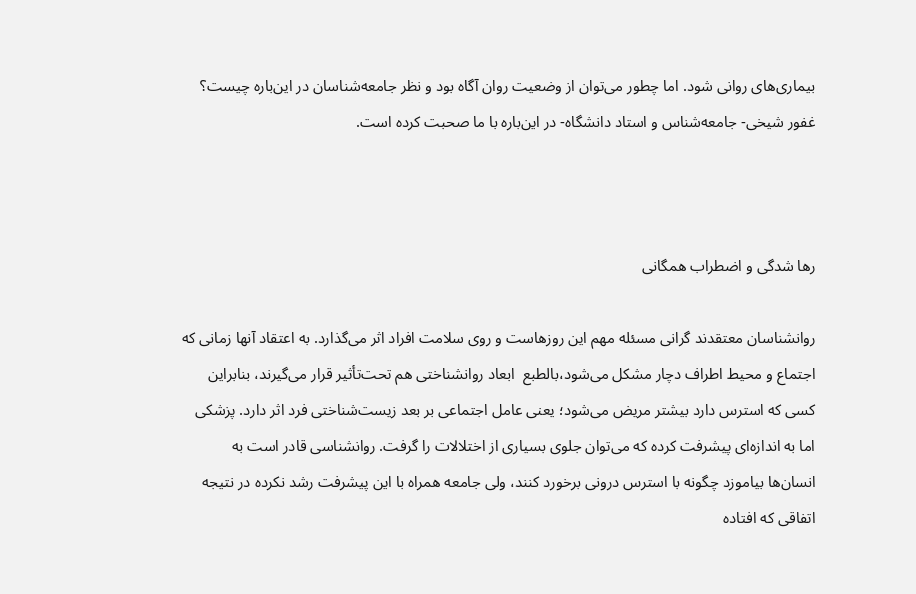بیماری‌های روانی شود. اما چطور می‌توان از وضعیت روان آگاه بود و نظر جامعه‌شناسان در این‌باره چیست؟ غفور شیخی- جامعه‌شناس و استاد دانشگاه- در این‌باره با ما صحبت کرده است.



رها شدگی و اضطراب همگانی

روانشناسان معتقدند گرانی مسئله مهم این روزهاست و روی سلامت افراد اثر می‌گذارد. به اعتقاد آنها زمانی که اجتماع و محیط اطراف دچار مشکل می‌شود،بالطبع  ابعاد روانشناختی هم تحت‌تأثیر قرار می‌گیرند، بنابراین کسی که استرس دارد بیشتر مریض می‌شود؛ یعنی عامل اجتماعی بر بعد زیست‌شناختی فرد اثر دارد. پزشکی اما به اندازه‌ای پیشرفت کرده که می‌توان جلوی بسیاری از اختلالات را گرفت. روانشناسی قادر است به انسان‌ها بیاموزد چگونه با استرس درونی برخورد کنند، ولی جامعه همراه با این پیشرفت رشد نکرده در نتیجه اتفاقی که افتاده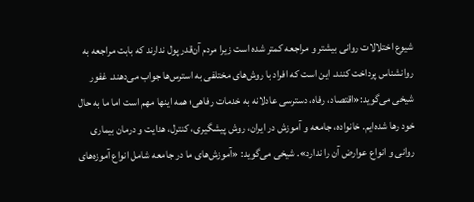شیوع اختلالات روانی بیشتر و مراجعه کمتر شده است زیرا مردم آن‌قدر پول ندارند که بابت مراجعه به روانشناس پرداخت کنند. این است که افراد با روش‌های مختلفی به استرس‌ها جواب می‌دهند. غفور شیخی می‌گوید:«اقتصاد، رفاه، دسترسی عادلانه به خدمات رفاهی؛ همه اینها مهم است اما ما به حال خود رها شده‌ایم. خانواده، جامعه و آموزش در ایران، روش پیشگیری، کنترل، هدایت و درمان بیماری روانی و انواع عوارض آن را ندارد». شیخی می‌گوید: «آموزش‌های ما در جامعه شامل انواع آموزه‌های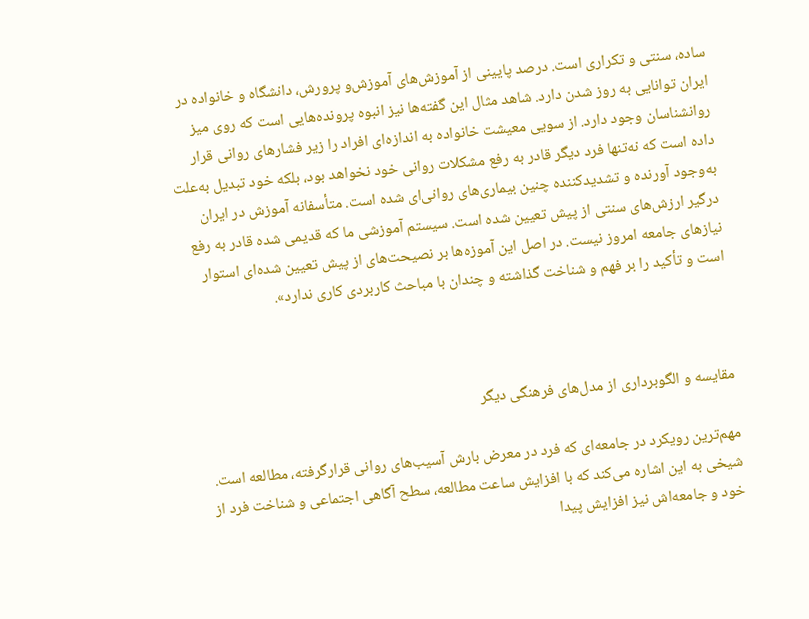ساده، سنتی و تکراری است. درصد پایینی از آموزش‌های آموزش‌و پرورش، دانشگاه و خانواده در ایران توانایی به روز شدن دارد. شاهد مثال این گفته‌ها نیز انبوه پرونده‌هایی است که روی میز روانشناسان وجود دارد. از سویی معیشت خانواده به اندازه‌ای افراد را زیر فشارهای روانی قرار داده است که نه‌تنها فرد دیگر قادر به رفع مشکلات روانی خود نخواهد بود، بلکه خود تبدیل به‌علت به‌وجود آورنده و تشدید‌کننده چنین بیماری‌های روانی‌ای شده است. متأسفانه آموزش در ایران درگیر ارزش‌های سنتی از پیش تعیین شده است. سیستم آموزشی ما که قدیمی شده قادر به رفع نیازهای جامعه امروز نیست. در اصل این آموزه‌ها بر نصیحت‌های از پیش تعیین شده‌ای استوار است و تأکید را بر فهم و شناخت گذاشته‌ و چندان با مباحث کاربردی کاری ندارد».



مقایسه و الگوبرداری از مدل‌های فرهنگی دیگر

مهم‌ترین رویکرد در جامعه‌ای که فرد در معرض بارش آسیب‌های روانی قرارگرفته، مطالعه است. شیخی به این اشاره می‌کند که با افزایش ساعت مطالعه، سطح آگاهی اجتماعی و شناخت فرد از خود و جامعه‌اش نیز افزایش پیدا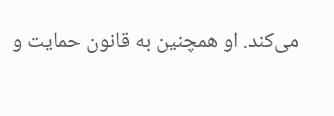می‌کند. او همچنین به قانون حمایت و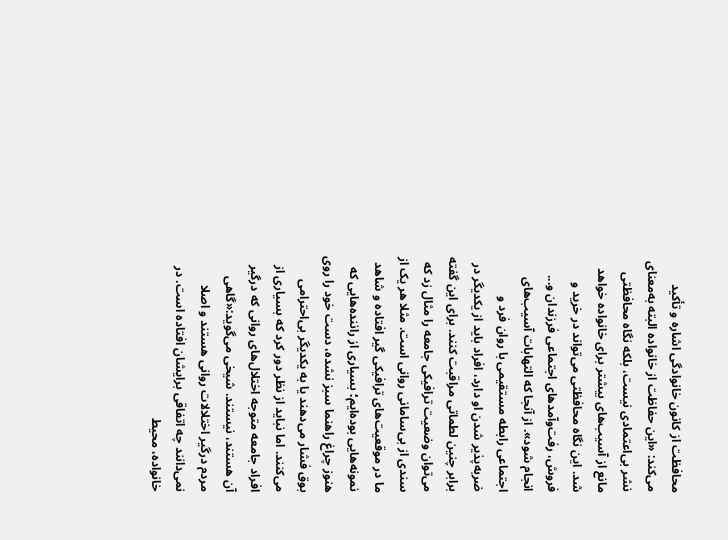محافظت از کانون خانوادگی اشاره و تأکید می‌کند: «این حفاظت از خانواده البته به‌معنای نشر بی‌اعتمادی نیست، بلکه نگاه محافظتی مانع از آسیب‌های بیشتر برای خانواده خواهد شد. این نگاه محافظتی می‌تواند در خرید و فروش، رفت‌وآمدهای اجتماعی فرزندان و... انجام شود». از آنجا که التهابات آسیب‌های اجتماعی رابطه مستقیمی با روان فرد و ضربه‌پذیر شدن او دارد، افراد باید از یکدیگر در برابر چنین لطماتی مراقبت کنند. برای این گفته می‌توان وضعیت ترافیکی جامعه را مثال زد که سندی از بی‌سامانی روانی است. مثلا هر یک از ما در موقعیت‌های ترافیکی گیر افتاده و شاهد نمونه‌هایی بوده‌ایم؛ بسیاری از راننده‌هایی که هنوز چراغ راهنما سبز نشده، دست خود را روی بوق فشار می‌دهند یا به یکدیگر بی‌احترامی می‌کنند. اما نباید از نظر دور کرد که بسیاری از افراد جامعه متوجه اختلال‌های روانی که درگیر آن هستند، نیستند. شیخی می‌گوید:«گاهی مردم درگیر اختلالات روانی هستند و اصلا نمی‌دانند چه اتفاقی برایشان افتاده است. در خانواده، محیط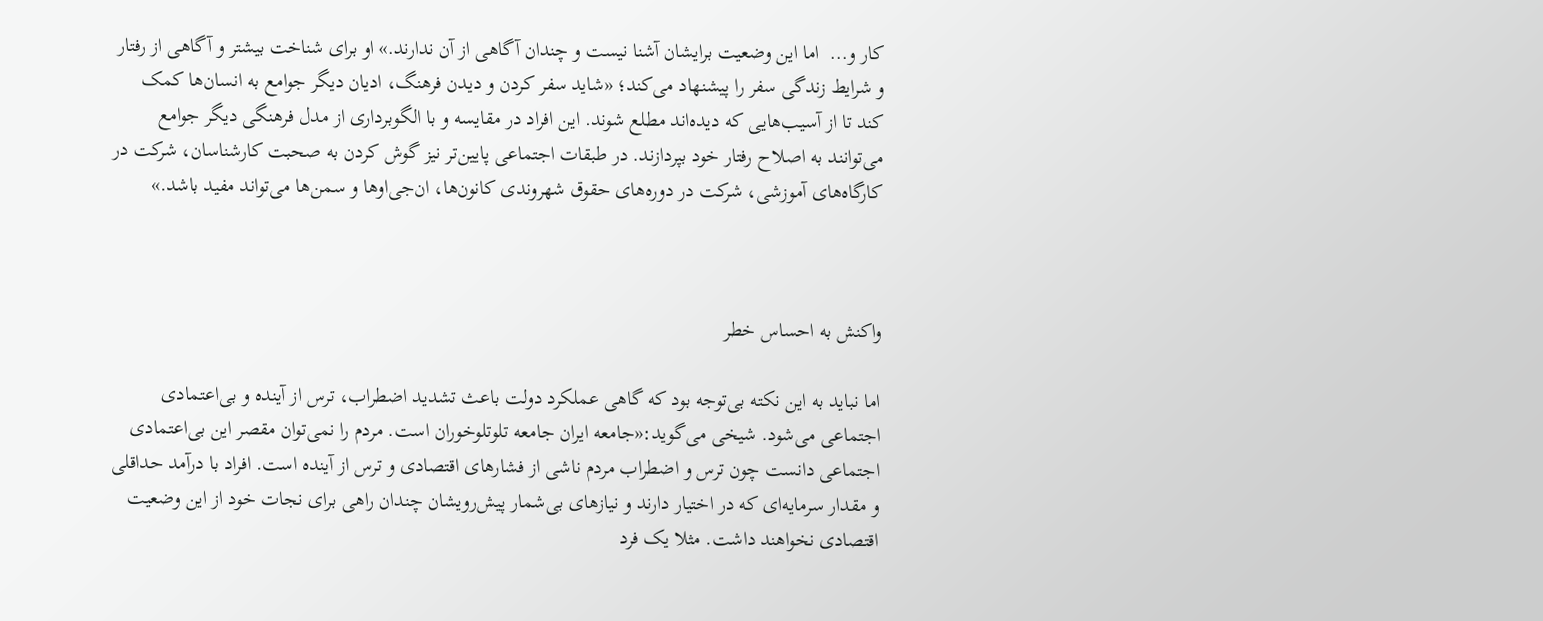کار و...  اما این وضعیت برایشان آشنا نیست و چندان آگاهی از آن ندارند.» او برای شناخت بیشتر و آگاهی از رفتار و شرایط زندگی سفر را پیشنهاد می‌کند؛ «شاید سفر کردن و دیدن فرهنگ، ادیان دیگر جوامع به انسان‌ها کمک کند تا از آسیب‌هایی که دیده‌اند مطلع شوند. این افراد در مقایسه و با الگوبرداری از مدل فرهنگی دیگر جوامع می‌توانند به اصلاح رفتار خود بپردازند. در طبقات اجتماعی پایین‌تر نیز گوش کردن به صحبت کارشناسان، شرکت در کارگاه‌های آموزشی، شرکت در دوره‌های حقوق شهروندی کانون‌ها، ان‌جی‌ا‌وها و سمن‌ها می‌تواند مفید باشد.»



واکنش به احساس خطر

اما نباید به این نکته بی‌توجه بود که گاهی عملکرد دولت باعث تشدید اضطراب، ترس از آینده و بی‌اعتمادی اجتماعی می‌شود. شیخی می‌گوید:«جامعه ایران جامعه تلوتلوخوران است. مردم را نمی‌توان مقصر این بی‌اعتمادی اجتماعی دانست چون ترس و اضطراب‌ مردم ناشی از فشارهای اقتصادی و ترس از آینده است. افراد با درآمد حداقلی و مقدار سرمایه‌ای که در اختیار دارند و نیازهای بی‌شمار پیش‌رویشان چندان راهی برای نجات خود از این وضعیت اقتصادی نخواهند داشت. مثلا یک فرد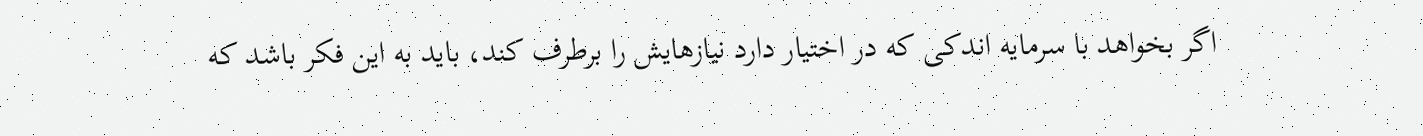اگر بخواهد با سرمایه اندکی که در اختیار دارد نیازهایش را برطرف کند، باید به این فکر باشد که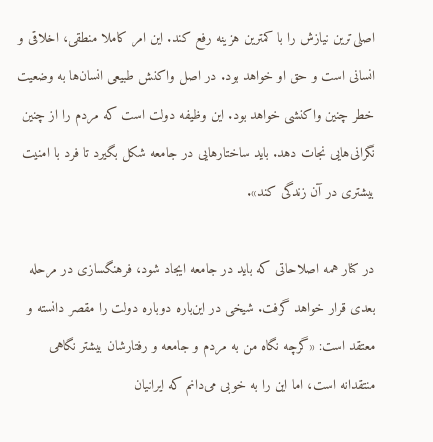اصلی‌ترین نیازش را با کمترین هزینه رفع کند. این امر کاملا منطقی، اخلاقی و انسانی است و حق او خواهد بود. در اصل واکنش طبیعی انسان‌ها به وضعیت خطر چنین واکنشی خواهد بود. این وظیفه دولت است که مردم را از چنین نگرانی‌هایی نجات دهد. باید ساختارهایی در جامعه شکل بگیرد تا فرد با امنیت بیشتری در آن زندگی کند».

در کنار همه اصلاحاتی که باید در جامعه ایجاد شود، فرهنگسازی در مرحله بعدی قرار خواهد گرفت. شیخی در این‌باره دوباره دولت را مقصر دانسته و معتقد است: «گرچه نگاه من به مردم و جامعه و رفتارشان بیشتر نگاهی منتقدانه است، اما این را به خوبی می‌دانم که ایرانیان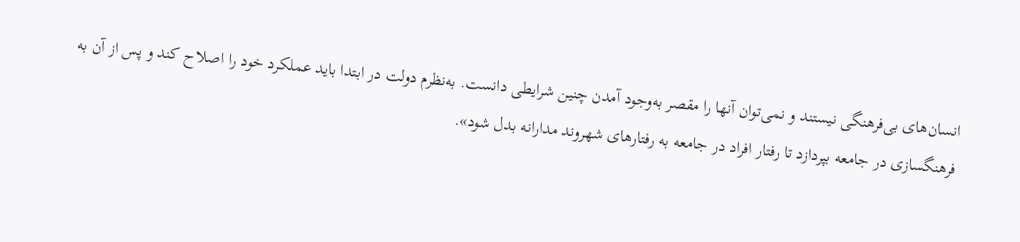انسان‌های بی‌فرهنگی نیستند و نمی‌توان آنها را مقصر به‌وجود آمدن چنین شرایطی دانست. به‌نظرم دولت در ابتدا باید عملکرد خود را اصلاح کند و پس از آن به فرهنگسازی در جامعه بپردازد تا رفتار افراد در جامعه به رفتارهای شهروند مدارانه بدل شود».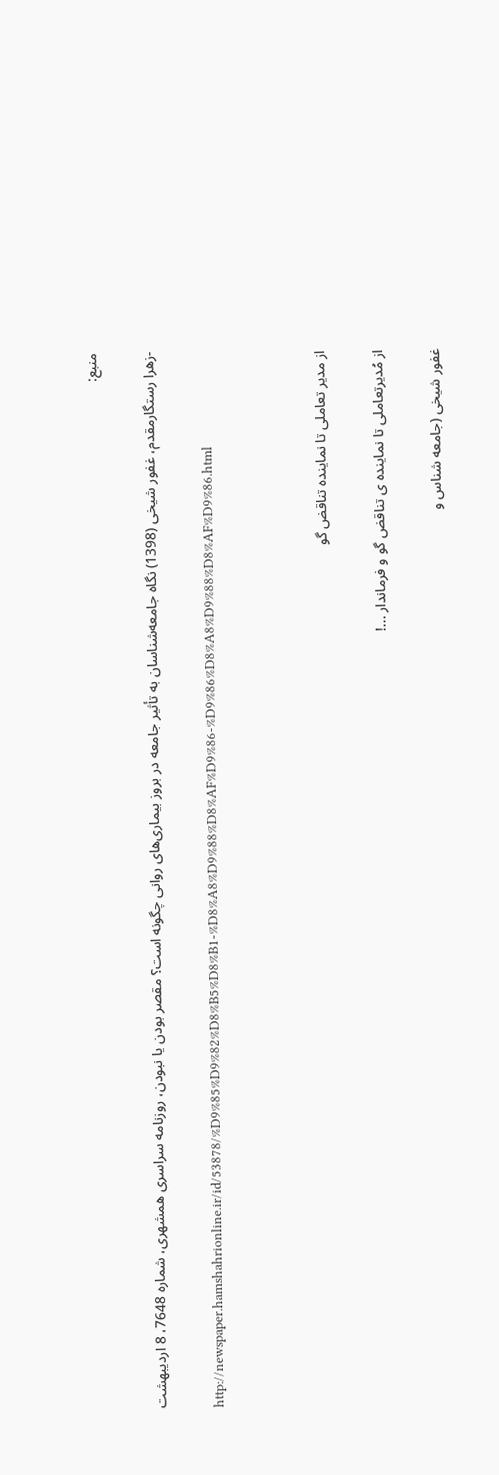منبع:

-زهرا رستگارمقدم، غفور شیخی (1398) نگاه جامعه‌شناسان به تأثیر جامعه در بروز بیماری‌های روانی چگونه است؟ مقصر بودن یا نبودن، روزنامه سراسری همشهری، شماره 7648، 8 اردیبهشت

http://newspaper.hamshahrionline.ir/id/53878/%D9%85%D9%82%D8%B5%D8%B1-%D8%A8%D9%88%D8%AF%D9%86-%D9%86%D8%A8%D9%88%D8%AF%D9%86.html



از مدیر تعاملی تا نماینده تناقض گو

از مُدیرتعاملی تا نماینده ی تناقض گو و فرماندار ...!

غفور شیخی (جامعه شناس و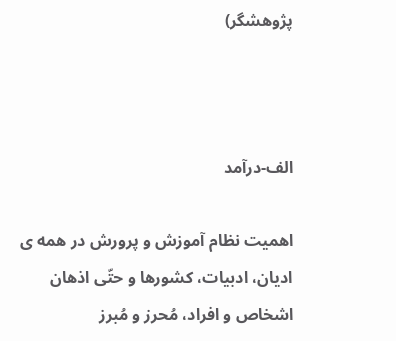پژوهشگر)



الف-درآمد

اهمیت نظام آموزش و پرورش در همه ی ادیان، ادبیات، کشورها و حتّی اذهان اشخاص و افراد، مُحرز و مُبرز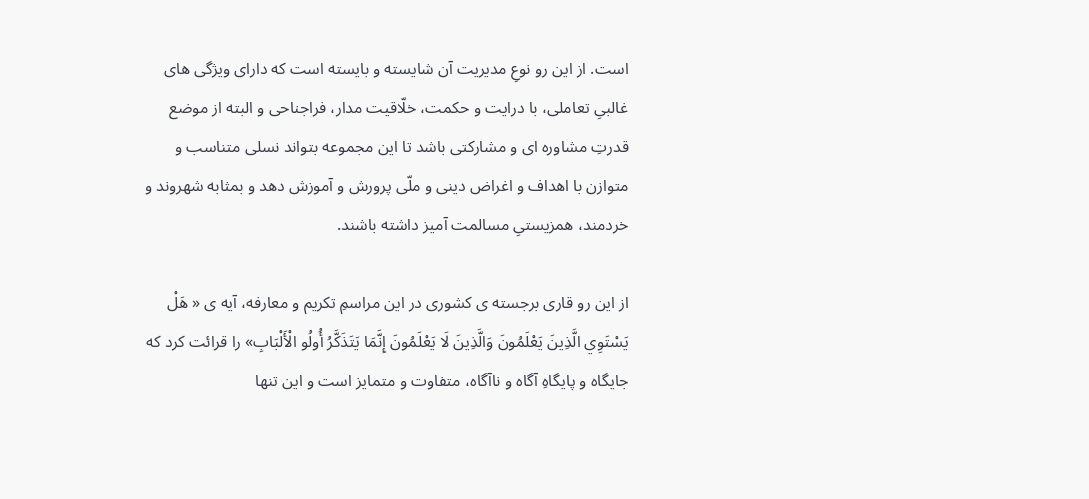است. از این رو نوعِ مدیریت آن شایسته و بایسته است که دارای ویژگی های غالبیِ تعاملی، با درایت و حکمت، خلّاقیت مدار، فراجناحی و البته از موضع قدرتِ مشاوره ای و مشارکتی باشد تا این مجموعه بتواند نسلی متناسب و متوازن با اهداف و اغراض دینی و ملّی پرورش و آموزش دهد و بمثابه شهروند و خردمند، همزیستیِ مسالمت آمیز داشته باشند.

از این رو قاری برجسته ی کشوری در این مراسمِ تکریم و معارفه، آیه ی « هَلْ يَسْتَوِي الَّذِينَ يَعْلَمُونَ وَالَّذِينَ لَا يَعْلَمُونَ إِنَّمَا يَتَذَكَّرُ أُولُو الْأَلْبَابِ» را قرائت کرد که جایگاه و پایگاهِ آگاه و ناآگاه، متفاوت و متمایز است و این تنها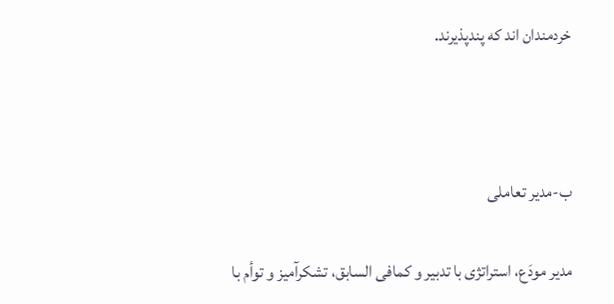خردمندان اند كه پندپذيرند.



ب-مدیر تعاملی

مدیر مودَع، استراتژی با تدبیر و کمافی السابق، تشکرآمیز و توأم با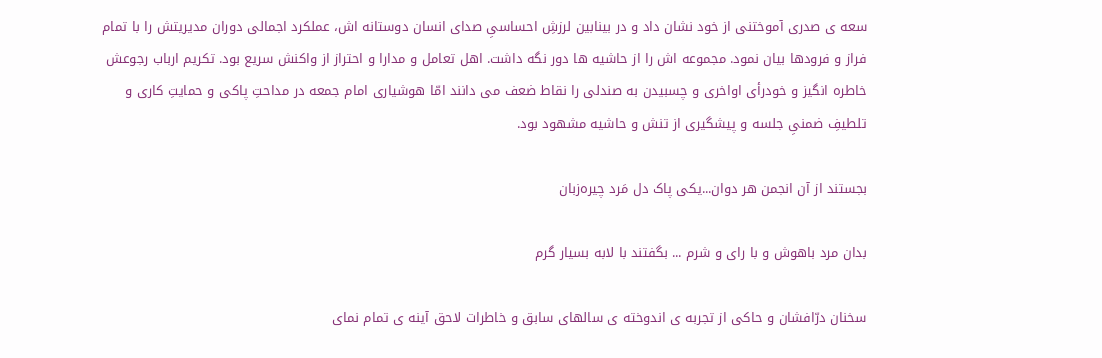سعه ی صدری آموختنی از خود نشان داد و در بینابین لرزشِ احساسیِ صدای انسان دوستانه اش، عملکرد اجمالی دوران مدیریتش را با تمام فراز و فرودها بیان نمود. مجموعه اش را از حاشیه ها دور نگه داشت. اهل تعامل و مدارا و احتراز از واکنش سریع بود. تکریم ارباب رجوعش خاطره انگیز و خودرأی اواخری و چسبیدن به صندلی را نقاط ضعف می دانند امّا هوشیاری امام جمعه در مداحتِ پاکی و حمایتِ کاری و تلطیفِ ضمنیِ جلسه و پیشگیری از تنش و حاشیه مشهود بود.

بجستند از آن انجمن هر دوان...یکی پاک دل مَرد چیره‌زبان

بدان مرد باهوش و با رای و شرم ... بگفتند با لابه بسیار گرم

سخنان درّافشان و حاکی از تجربه ی اندوخته ی سالهای سابق و خاطرات لاحق آینه ی تمام نمای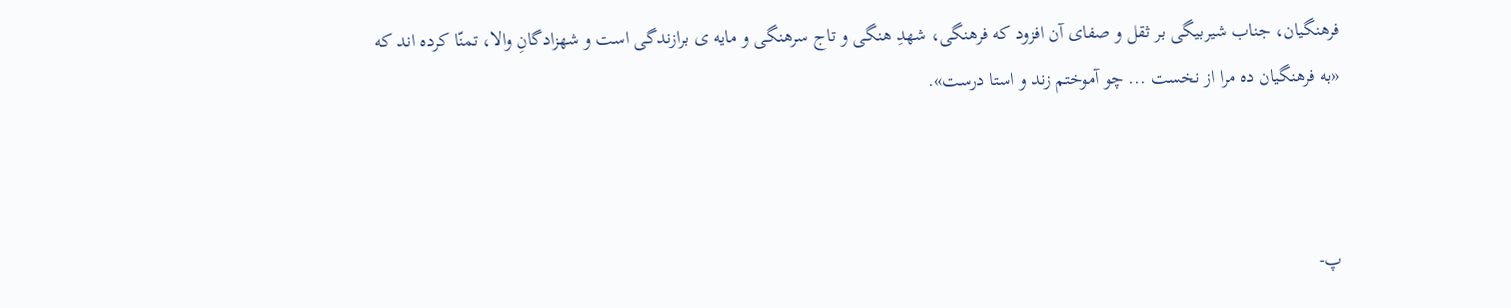فرهنگیان، جناب شیربیگی بر ثقل و صفای آن افزود که فرهنگی، شهدِ هنگی و تاج سرهنگی و مایه ی برازندگی است و شهزادگانِ والا، تمنّا کرده اند که «به فرهنگیان ده مرا از نخست ... چو آموختم زند و استا درست».



پ-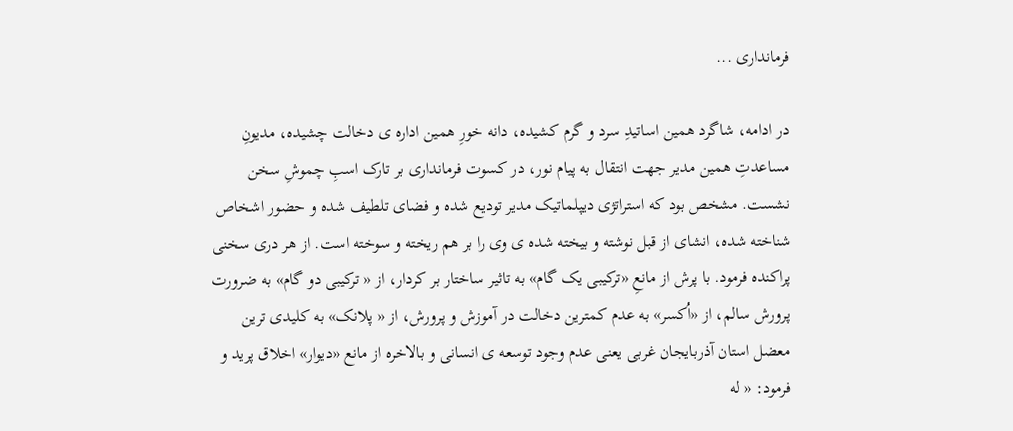فرمانداری ...

در ادامه، شاگرد همین اساتیدِ سرد و گرم کشیده، دانه خورِ همین اداره ی دخالت چشیده، مدیونِ مساعدتِ همین مدیر جهت انتقال به پیام نور، در کسوت فرمانداری بر تارک اسبِ چموشِ سخن نشست. مشخص بود که استراتژی دیپلماتیک مدیر تودیع شده و فضای تلطیف شده و حضور اشخاص شناخته شده، انشای از قبل نوشته و بیخته شده ی وی را بر هم ریخته و سوخته است. از هر دری سخنی پراکنده فرمود. با پرش از مانعِ «ترکیبی یک گام» به تاثیر ساختار بر کردار، از « ترکیبی دو گام» به ضرورت پرورش سالم، از «اُکسر» به عدم کمترین دخالت در آموزش و پرورش، از « پلانک» به کلیدی ترین معضل استان آذربایجان غربی یعنی عدم وجود توسعه ی انسانی و بالاخره از مانع «دیوار» اخلاق پرید و فرمود: « له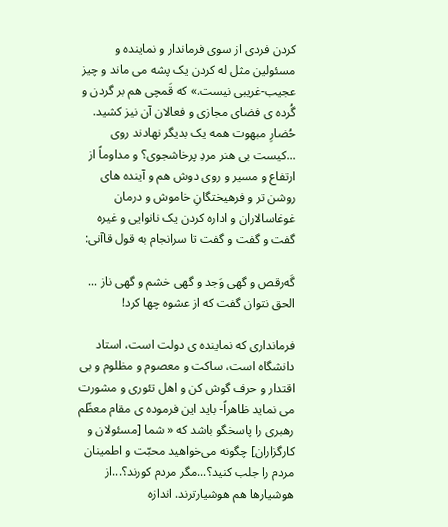کردن فردی از سوی فرماندار و نماینده و مسئولین مثل له کردن یک پشه می ماند و چیز عجیب-غریبی نیست.» که قَمچی هم بر گردن و گُرده ی فضای مجازی و فعالان آن نیز کشید. حُضارِ مبهوت همه یک بدیگر نهادند روی ...کیست بی هنر مردِ پرخاشجوی؟ و مداوماً از ارتفاع و مسیر و روی دوش هم و آینده های روشن تر و فرهیختگانِ خاموش و درمان غوغاسالاران و اداره کردن یک نانوایی و غیره گفت و گفت و گفت تا سرانجام به قول قاآنی:

گَه‌رقص و گهی وَجد و‌ گهی خشم و گهی ناز ... الحق نتوان گفت که از عشوه چها کرد!

فرمانداری که نماینده ی دولت است، استاد دانشگاه است، ساکت و معصوم و مظلوم و بی اقتدار و حرف گوش کن و اهل تئوری و مشورت می نماید ظاهراً- باید این فرموده ی مقام معظّم رهبری را پاسخگو باشد که « شما [مسئولان و کارگزاران] چگونه می‌خواهید محبّت و اطمینان مردم را جلب کنید؟...مگر مردم کورند؟...از هوشیارها هم هوشیارترند. اندازه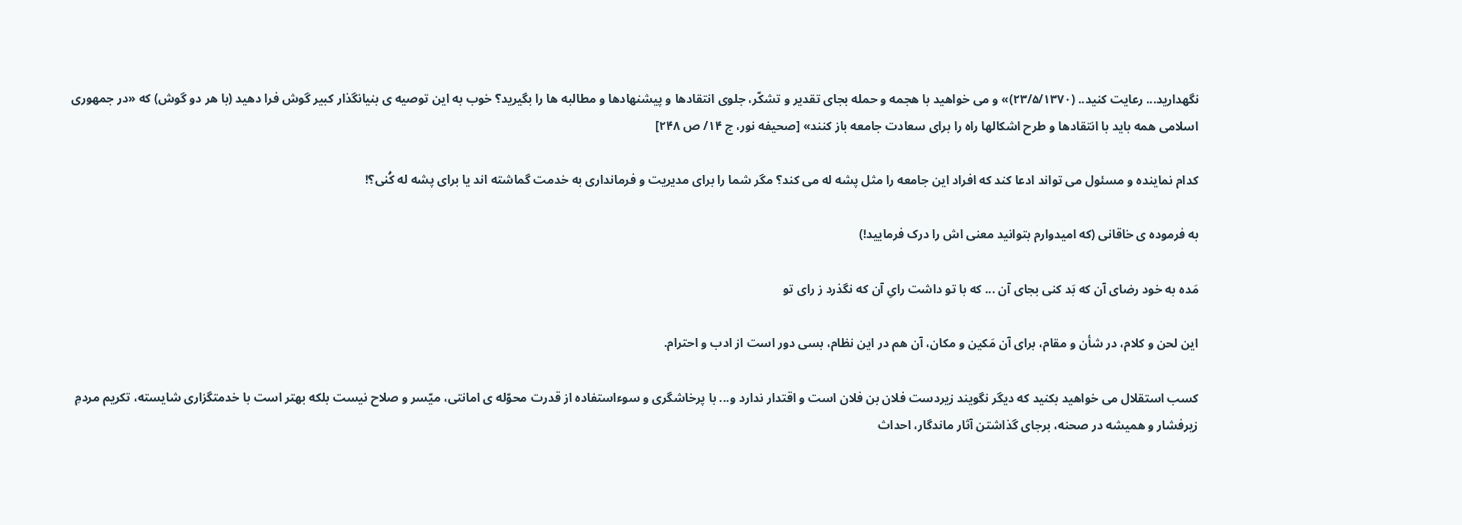نگهدارید... رعایت کنید.. (۲۳/۵/۱۳۷۰)» و می خواهید با هجمه و حمله بجای تقدیر و تشکّر، جلوی انتقادها و پیشنهادها و مطالبه ها را بگیرید؟ خوب به این توصیه ی بنیانگذار کبیر گوش فرا دهید (با هر دو گوش) که «در جمهوری اسلامی همه باید با انتقادها و طرح اشکالها راه را برای سعادت جامعه باز کنند» [صحیفه نور، ج ۱۴/ ص ۲۴۸]

کدام نماینده و مسئول می تواند ادعا کند که افراد این جامعه را مثل پشه له می کند؟ مگر شما را برای مدیریت و فرمانداری به خدمت گماشته اند یا برای پشه له کُنی؟!

به فرموده ی خاقانی (که امیدوارم بتوانید معنی اش را درک فرمایید!)

مَده به خود رضای آن که بَد کنی بجای آن ... که با تو داشت رایِ آن که نگذرد ز رای تو

این لحن و کلام، در شأن و مقام، برای آن مَکین و مکان، آن هم در این نظام، بسی دور است از ادب و احترام.

کسب استقلال می خواهید بکنید که دیگر نگویند زیردست فلان بن فلان است و اقتدار ندارد و... با پرخاشگری و سوءاستفاده از قدرت محوّله ی امانتی، میّسر و صلاح نیست بلکه بهتر است با خدمتگزاری شایسته، تکریم مردمِ زیرفشار و همیشه در صحنه، برجای گذاشتن آثار ماندگار، احداث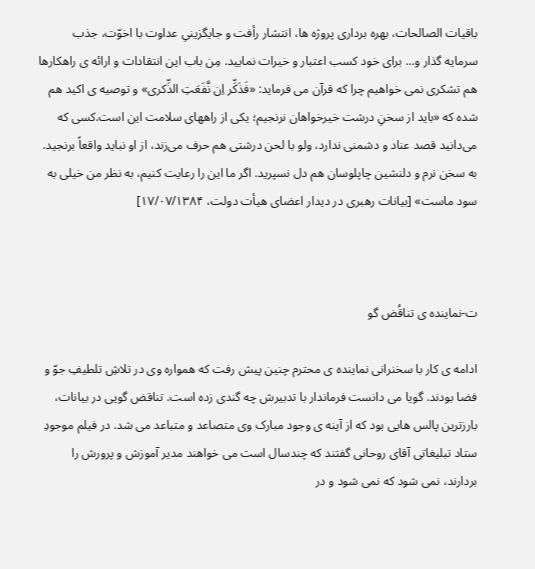باقیات الصالحات، بهره برداری پروژه ها، انتشار رأفت و جایگزینیِ عداوت با اخوّت، جذب سرمایه گذار و... برای خود کسب اعتبار و خیرات نمایید. مِن باب این انتقادات و ارائه ی راهکارها هم تشکری نمی خواهیم چرا که قرآن می فرماید: «فَذَکِّر اِن نَّفَعَتِ الذِّکری» و توصیه ی اکید هم شده که «باید‌ از سخنِ درشت خیرخواهان نرنجیم؛ یکی از راههای سلامت این است.کسی که می‌دانید قصد عناد و دشمنی ندارد، ولو با لحن درشتی هم حرف می‌زند، از او نباید واقعاً برنجید. به سخن نرم و دلنشین چاپلوسان هم دل نسپرید. اگر ما این را رعایت کنیم، به نظر من خیلی به سود ماست» [بیانات رهبری در دیدار اعضای هیأت دولت‌‌، ۱۷/۰۷/۱۳۸۴]



ت-نماینده ی تناقُض گو

ادامه ی کار با سخنرانی نماینده ی محترم چنین پیش رفت که همواره وی در تلاشِ تلطیفِ جوّ و فضا بودند. گویا می دانست فرماندار با تدبیرش چه گندی زده است. تناقض گویی در بیانات، بارزترین پالس هایی بود که از آینه ی وجود مبارک وی متصاعد و متباعد می شد. در فیلم موجودِ ستاد تبلیغاتی آقای روحانی گفتند که چندسال است می خواهند مدیر آموزش و پرورش را بردارند، نمی شود که نمی شود و در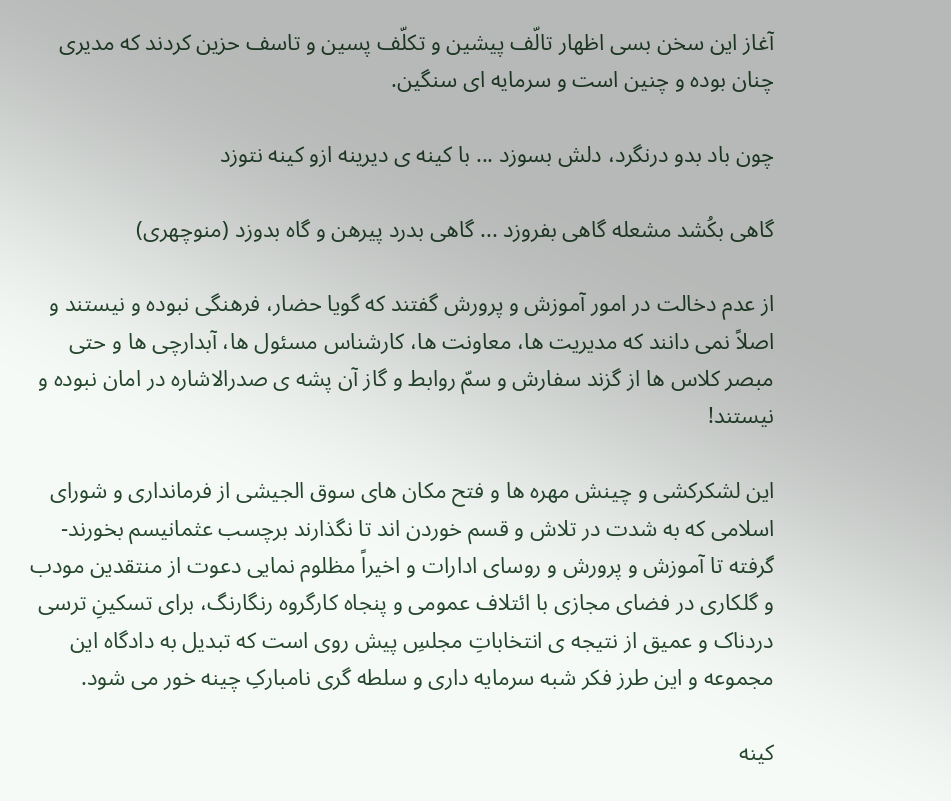آغاز این سخن بسی اظهار تالّف پیشین و تکلّف پسین و تاسف حزین کردند که مدیری چنان بوده و چنین است و سرمایه ای سنگین.

چون باد بدو درنگرد، دلش بسوزد ... با کینه ی دیرینه ازو کینه نتوزد

گاهی بکُشد مشعله گاهی بفروزد ... گاهی بدرد پیرهن و گاه بدوزد (منوچهری)

از عدم دخالت در امور آموزش و پرورش گفتند که گویا حضار، فرهنگی نبوده و نیستند و اصلاً نمی دانند که مدیریت ها، معاونت ها، کارشناس مسئول ها، آبدارچی ها و حتی مبصر کلاس ها از گزند سفارش و سمّ روابط و گاز آن پشه ی صدرالاشاره در امان نبوده و نیستند!

این لشکرکشی و چینش مهره ها و فتح مکان های سوق الجیشی از فرمانداری و شورای اسلامی که به شدت در تلاش و قسم خوردن اند تا نگذارند برچسب عثمانیسم بخورند- گرفته تا آموزش و پرورش و روسای ادارات و اخیراً مظلوم نمایی دعوت از منتقدین مودب و گلکاری در فضای مجازی با ائتلاف عمومی و پنجاه کارگروه رنگارنگ، برای تسکینِ ترسی دردناک و عمیق از نتیجه ی انتخاباتِ مجلسِ پیش روی است که تبدیل به دادگاه این مجموعه و این طرز فکر شبه سرمایه داری و سلطه گری نامبارکِ چینه خور می شود.

کینه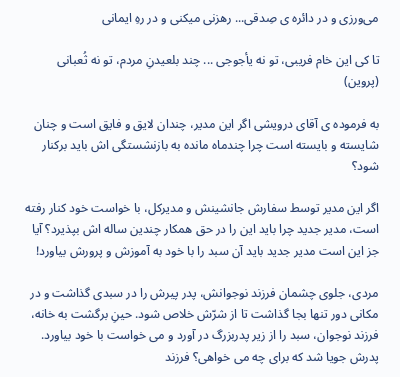می‌ورزی و در دائره ی صِدقی... رهزنی میکنی و در رهِ ایمانی

تا کی این خام فریبی، تو نه یأجوجی ... چند بلعیدنِ مردم، تو نه ثُعبانی (پروین)

به فرموده ی آقای درویشی اگر این مدیر، چندان لایق و فایق است و چنان شایسته و بایسته است چرا چندماه مانده به بازنشستگی اش باید برکنار شود؟

اگر این مدیر توسط سفارش جانشینش و مدیرکل، با خواست خود کنار رفته است، مدیر جدید چرا باید این را در حق همکار چندین ساله اش بپذیرد؟ آیا جز این است مدیر جدید باید آن سبد را با خود به آموزش و پرورش بیاورد!

مردی، جلوی چشمان فرزند نوجوانش، پدر پیرش را در سبدی گذاشت و در مکانی دور تنها بجا گذاشت تا از شرّش خلاص شود. حینِ برگشت به خانه، فرزند نوجوان، سبد را از زیر پدربزرگ در آورد و می خواست با خود بیاورد. پدرش جویا شد که برای چه می خواهی؟ فرزند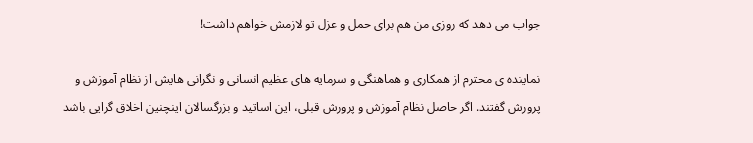جواب می دهد که روزی من هم برای حمل و عزل تو لازمش خواهم داشت!

نماینده ی محترم از همکاری و هماهنگی و سرمایه های عظیم انسانی و نگرانی هایش از نظام آموزش و پرورش گفتند. اگر حاصل نظام آموزش و پرورش قبلی، این اساتید و بزرگسالان اینچنین اخلاق گرایی باشد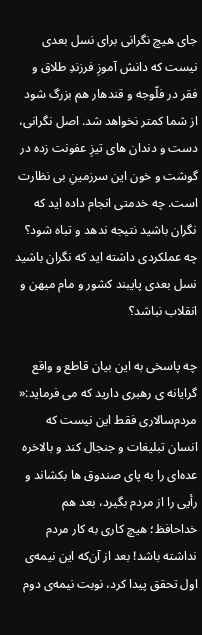جای هیچ نگرانی برای نسل بعدی نیست که دانش آموزِ فرزندِ طلاق و فقر در فلّوجه و قندهار هم بزرگ شود از شما کمتر نخواهد شد. اصل نگرانی، دست و دندان های تیزِ عفونت زده در گوشت و خون این سرزمینِ بی نظارت است. چه خدمتی انجام داده اید که نگران باشید نتیجه ندهد و تباه شود؟ چه عملکردی داشته اید که نگران باشید نسل بعدی پایبند کشور و مام میهن و انقلاب نباشد؟

چه پاسخی به این بیان قاطع و واقع گرایانه ی رهبری دارید که می فرماید:« مردم‌سالاری فقط این نیست که انسان تبلیغات و جنجال کند و بالاخره عده‌ای را به پای صندوق ها بکشاند و رأیی را از مردم بگیرد، بعد هم خداحافظ؛ هیچ کاری به کار مردم نداشته باشد! بعد از آن‌که این نیمه‌ی اول تحقق پیدا کرد، نوبت نیمه‌ی دوم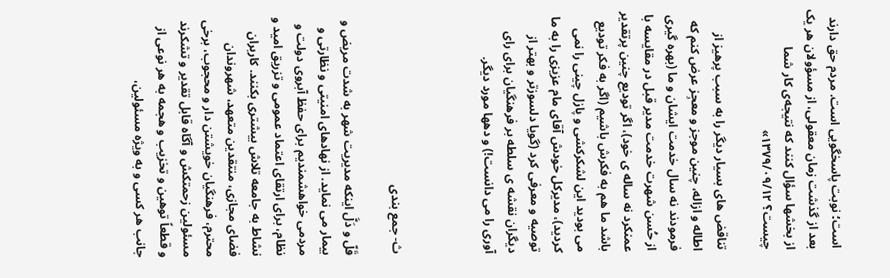است؛ نوبت پاسخگویی است. مردم حق دارند بعد از گذشت زمان معقولی، از مسؤولان هر یک از بخشها سؤال کنند که نتیجه‌ی کار شما چیست؟ ۱۳۷۹/۰۹/۱۲»

تناقض های بسیار دیگر را به سبب پرهیز از اطاله و ازاله، چنین موجز و معجِز عرض کنم که فرمودند نه سال خدمت ایشان و ما (بهره گیری از حُسن شهرت خدمت مدیر قبل در مقایسه با عمنکرد نه ساله ی خود)، اگر تودیع چنین پرتقدیر باشد ما هم به فکرش باشیم (اگر به فکر تودیع می بودید این لشکرکشی و پازل چینی را نمی کردید)، مدیرکل خودش آقای مام عزیزی را به ما توصیه و معرفی کرد (گویا دلسوزتر و بهتر از دیگران نقشه ی سلطه بر فرهنگیان برای رای آوری را می دانست!) و دهها مورد دیگر.



ث- جمع بندی

قَلّ و دَلَّ اینکه مدیریت شهر به شدت مریض و بیمار می نماید. از نهادهای امنیتی و نظارتی و مردمی خواهشمندیم برای حفظ آبروی دولت و نظام، برای ارتقای اعتماد عمومی و تزریق امید و نشاط به جامعه تلاش بیشتری بکنند. کاربران فضای مجازی، منتقدین متعهد، شهروندان محترم، فرهنگیان خویشتن دار و محجوب، برخی مسئولین زحمتکش و آگاه قابل تقدیر و تشکرند و قطعاً توهین و تخزیب و هجمه به هر نوعی از جانب هر کسی و به ویژه مسئولین،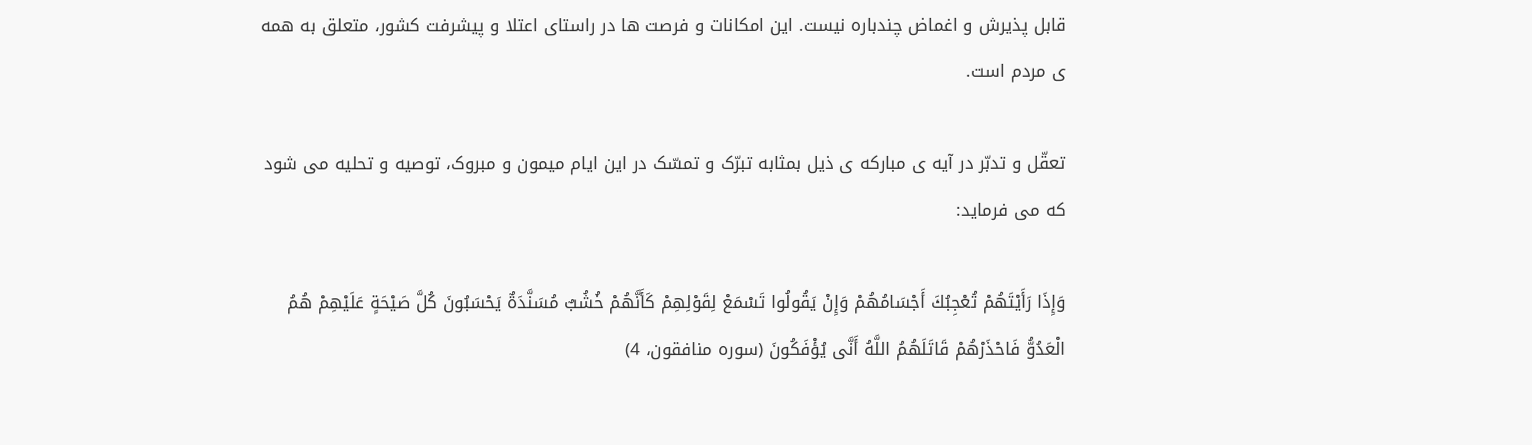قابل پذیرش و اغماض چندباره نیست. این امکانات و فرصت ها در راستای اعتلا و پیشرفت کشور، متعلق به همه ی مردم است.

تعقّل و تدبّر در آیه ی مبارکه ی ذیل بمثابه تبرّک و تمسّک در این ایام میمون و مبروک، توصیه و تحلیه می شود که می فرماید:

وَإِذَا رَأَيْتَهُمْ تُعْجِبُكَ أَجْسَامُهُمْ وَإِنْ يَقُولُوا تَسْمَعْ لِقَوْلِهِمْ كَأَنَّهُمْ خُشُبٌ مُسَنَّدَةٌ يَحْسَبُونَ كُلَّ صَيْحَةٍ عَلَيْهِمْ هُمُ الْعَدُوُّ فَاحْذَرْهُمْ قَاتَلَهُمُ اللَّهُ أَنَّى يُؤْفَكُونَ (سوره منافقون، 4)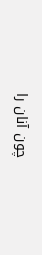چون آنان را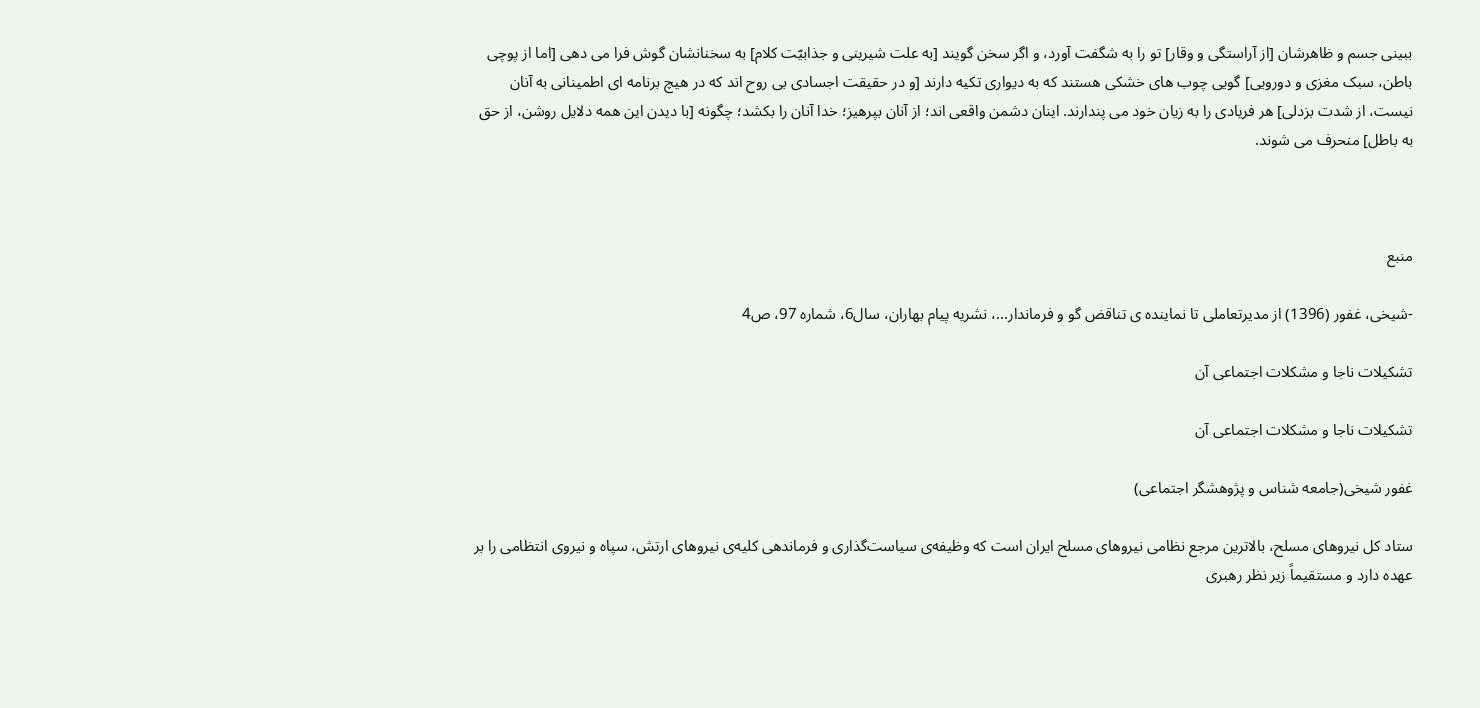ببینی جسم و ظاهرشان [از آراستگی و وقار] تو را به شگفت آورد، و اگر سخن گویند [به علت شیرینی و جذابیّت کلام] به سخنانشان گوش فرا می دهی [اما از پوچی باطن، سبک مغزی و دورویی] گویی چوب های خشکی هستند که به دیواری تکیه دارند [و در حقیقت اجسادی بی روح اند که در هیچ برنامه ای اطمینانی به آنان نیست، از شدت بزدلی] هر فریادی را به زیان خود می پندارند. اینان دشمن واقعی اند؛ از آنان بپرهیز؛ خدا آنان را بکشد؛ چگونه [با دیدن این همه دلایل روشن، از حق به باطل] منحرف می شوند.



منبع

-شیخی، غفور (1396) از مدیرتعاملی تا نماینده ی تناقض گو و فرماندار...، نشریه پیام بهاران، سال6، شماره 97، ص4

تشکیلات ناجا و مشکلات اجتماعی آن

تشکیلات ناجا و مشکلات اجتماعی آن

غفور شیخی(جامعه شناس و پژوهشگر اجتماعی)

ستاد کل نیروهای مسلح، بالاترین مرجع نظامی نیروهای مسلح ایران است که وظیفه‌ی سیاست‌گذاری و فرماندهی کلیه‌ی نیروهای ارتش، سپاه و نیروی انتظامی را بر عهده دارد و مستقیماً زیر نظر رهبری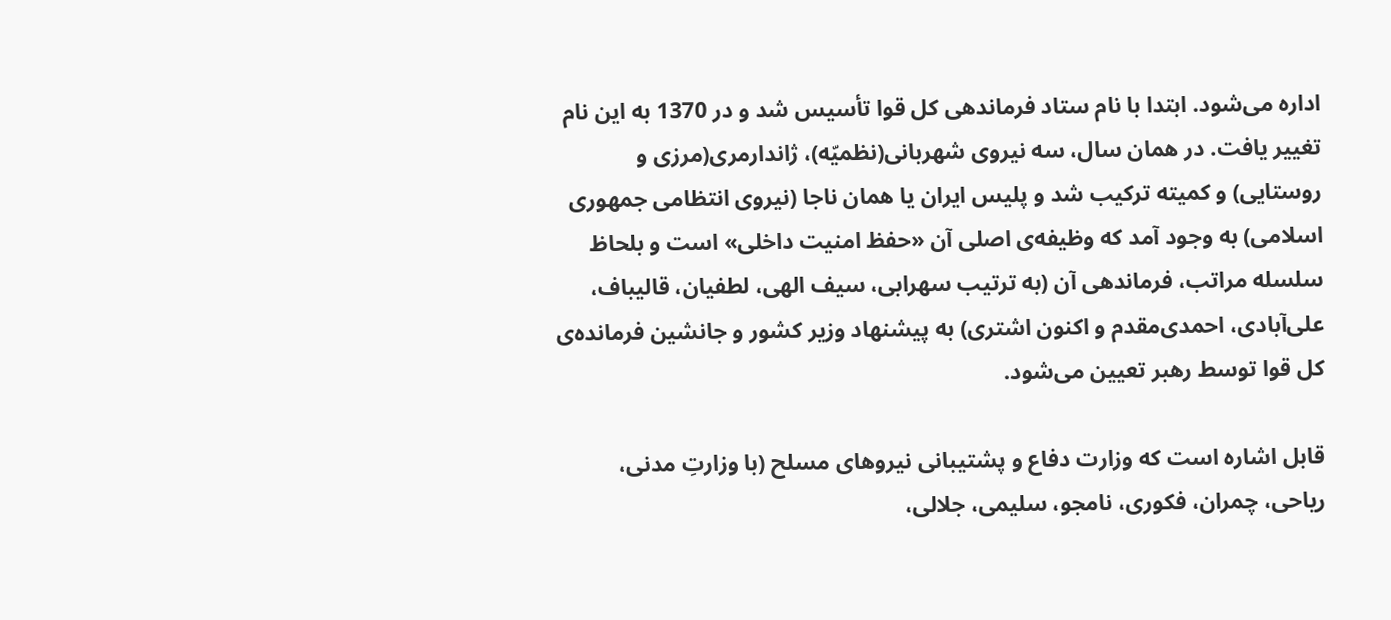اداره می‌شود. ابتدا با نام ستاد فرماندهی کل قوا تأسیس شد و در 1370 به این نام تغییر یافت. در همان سال، سه نیروی شهربانی(نظمیّه)، ژاندارمری(مرزی و روستایی) و کمیته ترکیب شد و پلیس ایران یا همان ناجا (نیروی انتظامی جمهوری اسلامی) به وجود آمد که وظیفه‌ی اصلی آن «حفظ امنیت داخلی» است و بلحاظ سلسله مراتب، فرماندهی آن (به ترتیب سهرابی، سیف الهی، لطفیان، قالیباف، علی‌آبادی، احمدی‌مقدم و اکنون اشتری) به پیشنهاد وزیر کشور و جانشین فرمانده‌ی کل قوا توسط رهبر تعیین می‌شود.

قابل اشاره است که وزارت دفاع و پشتیبانی نیروهای مسلح (با وزارتِ مدنی، ریاحی، چمران، فکوری، نامجو، سلیمی، جلالی،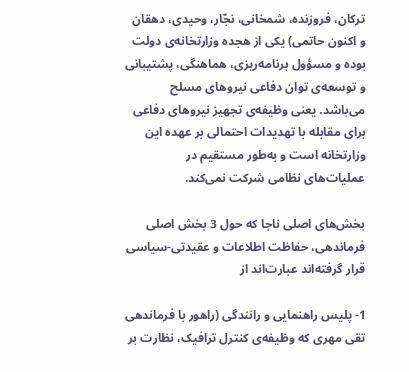ترکان، فروزنده، شمخانی، نجّار، وحیدی، دهقان و اکنون حاتمی) یکی از هجده وزارتخانه‌ی دولت بوده و مسؤول برنامه‌ریزی، هماهنگی، پشتیبانی و توسعه‌ی توان دفاعی نیروهای مسلح می‌باشد. یعنی وظیفه‌ی تجهیز نیروهای دفاعی برای مقابله با تهدیدات احتمالی بر عهده این وزارتخانه ‌است و به‌طور مستقیم در عملیات‌های نظامی شرکت نمی‌کند.

بخش‌های اصلی ناجا که حول 3 بخش اصلی فرماندهی، حفاظت اطلاعات و عقیدتی-سیاسی قرار گرفته‌اند عبارت‌اند از

1- پلیس راهنمایی و رانندگی (راهور با فرماندهی تقی مهری که وظیفه‌ی کنترل ترافیک، نظارت بر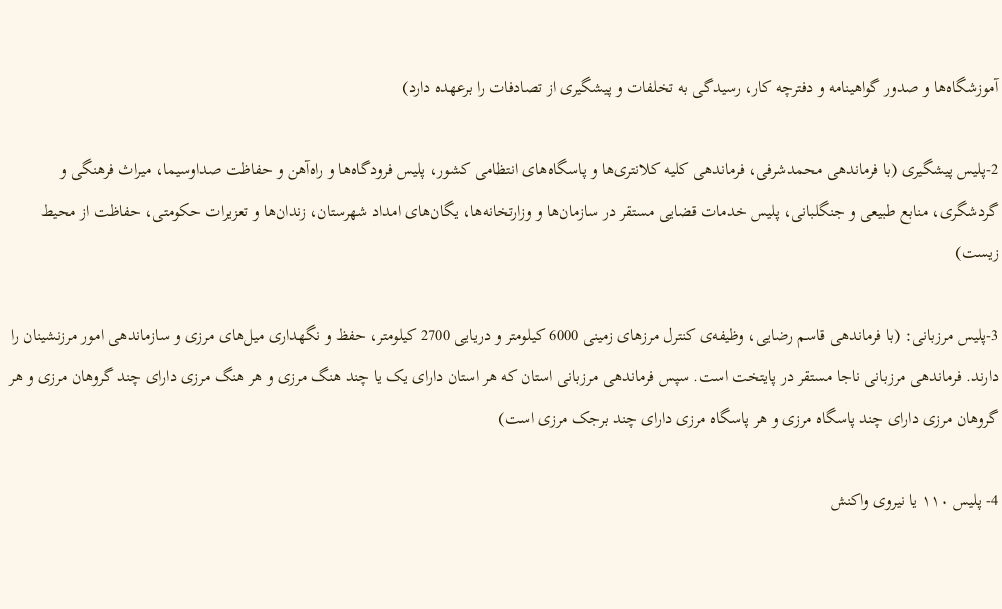آموزشگاه‌ها و صدور گواهینامه و دفترچه کار، رسیدگی به تخلفات و پیشگیری از تصادفات را برعهده دارد)

2-پلیس پیشگیری (با فرماندهی محمدشرفی، فرماندهی کلیه کلانتری‌ها و پاسگاه‌های انتظامی کشور، پلیس فرودگاه‌ها و راه‌آهن و حفاظت صداوسیما، میراث فرهنگی و گردشگری، منابع طبیعی و جنگلبانی، پلیس خدمات قضایی مستقر در سازمان‌ها و وزارتخانه‌ها، یگان‌های امداد شهرستان، زندان‌ها و تعزیرات حکومتی، حفاظت از محیط زیست)

3-پلیس مرزبانی: (با فرماندهی قاسم رضایی، وظیفه‌ی کنترل مرزهای زمینی 6000 کیلومتر و دریایی 2700 کیلومتر، حفظ و نگهداری میل‌های مرزی و سازماندهی امور مرزنشینان را دارند. فرماندهی مرزبانی ناجا مستقر در پایتخت است. سپس فرماندهی مرزبانی استان که هر استان دارای یک یا چند هنگ مرزی و هر هنگ مرزی دارای چند گروهان مرزی و هر گروهان مرزی دارای چند پاسگاه مرزی و هر پاسگاه مرزی دارای چند برجک مرزی است)

4- پلیس ۱۱۰ یا نیروی واکنش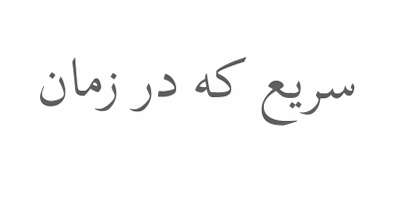سریع که در زمان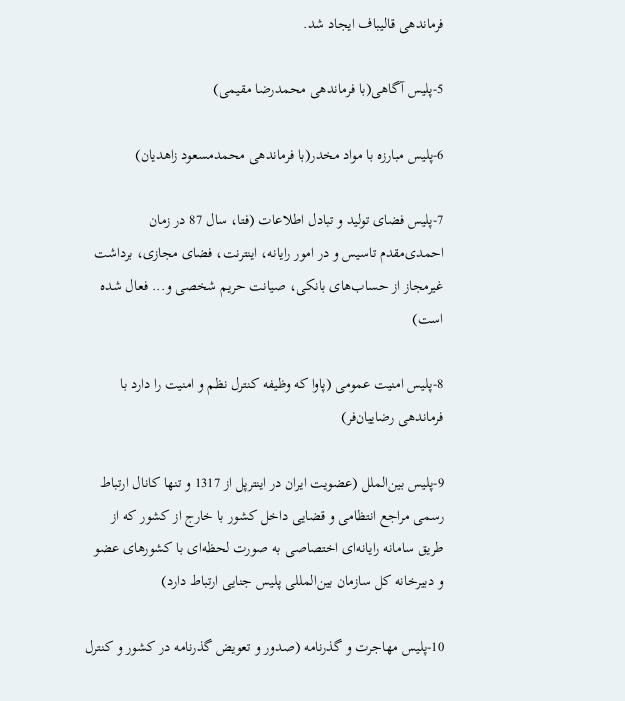فرماندهی قالیباف ایجاد شد.

5-پلیس آگاهی(با فرماندهی محمدرضا مقیمی)

6-پلیس مبارزه با مواد مخدر(با فرماندهی محمدمسعود زاهدیان)

7-پلیس فضای تولید و تبادل اطلاعات (فتا، سال 87 در زمان احمدی‌مقدم تاسیس و در امور رایانه، اینترنت، فضای مجازی، برداشت غیرمجاز از حساب‌های بانکی، صیانت حریم شخصی و... فعال شده است)

8-پلیس امنیت عمومی (پاوا که وظیفه کنترل نظم و امنیت را دارد با فرماندهی رضاییان‌فر)

9-پلیس بین‌الملل (عضویت ایران در اینترپل از 1317 و تنها کانال ارتباط رسمی مراجع انتظامی و قضایی داخل کشور با خارج از کشور که از طریق سامانه رایانه‌ای اختصاصی به صورت لحظه‌ای با کشورهای عضو و دبیرخانه کل سازمان بین‌المللی پلیس جنایی ارتباط دارد)

10-پلیس مهاجرت و گذرنامه (صدور و تعویض گذرنامه در کشور و کنترل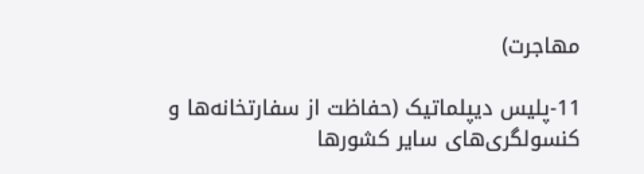مهاجرت)

11-پلیس دیپلماتیک (حفاظت از سفارتخانه‌ها و کنسولگری‌های سایر کشورها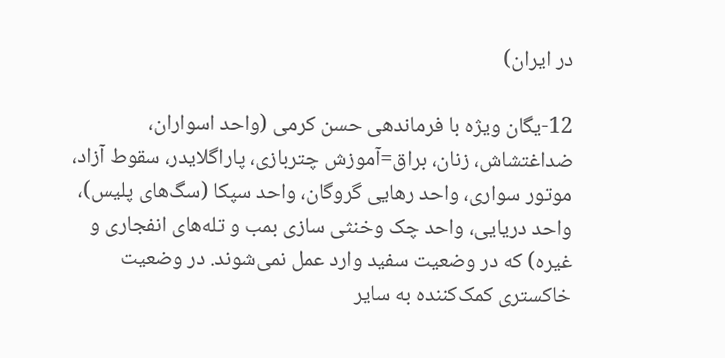در ایران)

12-یگان ویژه با فرماندهی حسن کرمی (واحد اسواران، ضداغتشاش، زنان، براق=آموزش چتربازی، پاراگلایدر، سقوط آزاد، موتور سواری، واحد رهایی گروگان، واحد سپکا (سگ‌های پلیس)، واحد دریایی، واحد چک وخنثی سازی بمب و تله‌های انفجاری و غیره) که در وضعیت سفید وارد عمل نمی‌شوند. در وضعیت خاکستری کمک‌کننده به سایر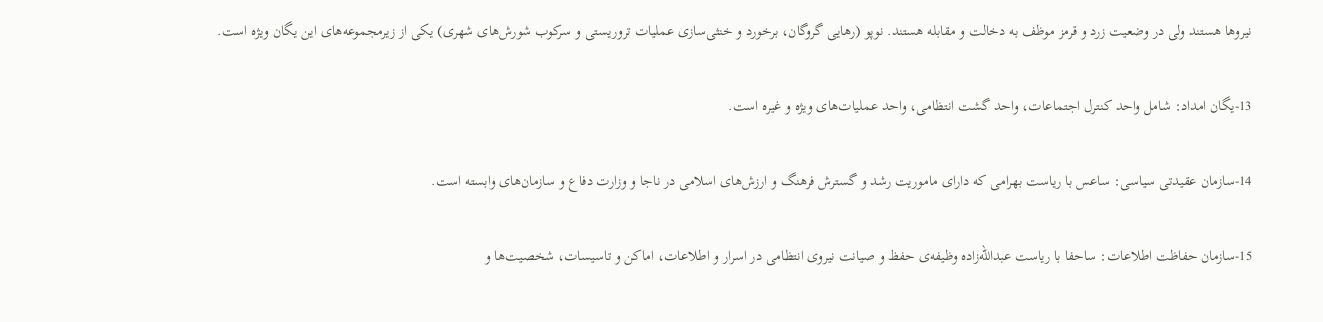نیروها هستند ولی در وضعیت زرد و قرمز موظف به دخالت و مقابله هستند. نوپو (رهایی گروگان، برخورد و خنثی‌سازی عملیات تروریستی و سرکوب شورش‌های شهری) یکی از زیرمجموعه‌های این یگان ویژه است.

13-یگان امداد: شامل واحد کنترل اجتماعات، واحد گشت انتظامی، واحد عملیات‌های ویژه و غیره است.

14-سازمان عقیدتی سیاسی: ساعس با ریاست بهرامی که دارای ماموریت رشد و گسترش فرهنگ و ارزش‌های اسلامی در ناجا و وزارت دفاع و سازمان‌های وابسته است.

15-سازمان حفاظت اطلاعات: ساحفا با ریاست عبدالله‌زاده وظیفه‌ی حفظ و صیانت نیروی انتظامی در اسرار و اطلاعات، اماکن و تاسیسات، شخصیت‌ها و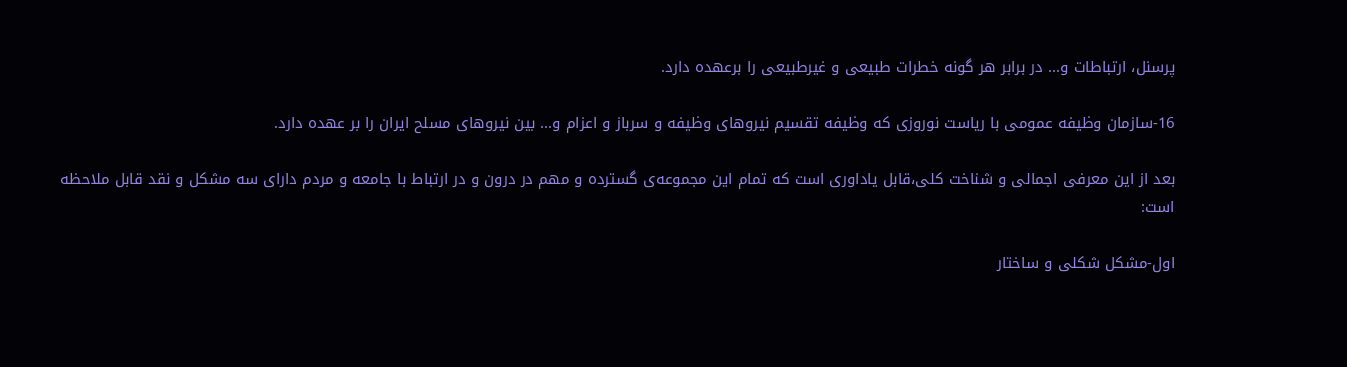پرسنل، ارتباطات و... در برابر هر گونه خطرات طبیعی و غیرطبیعی را برعهده دارد.

16-سازمان وظیفه عمومی با ریاست نوروزی که وظیفه تقسیم نیروهای وظیفه و سرباز و اعزام و... بین نیروهای مسلح ایران را بر عهده دارد.

بعد از این معرفی اجمالی و شناخت کلی،قابل یاداوری است که تمام این مجموعه‌ی گسترده و مهم در درون و در ارتباط با جامعه و مردم دارای سه مشکل و نقد قابل ملاحظه است:

اول-مشکل شکلی و ساختار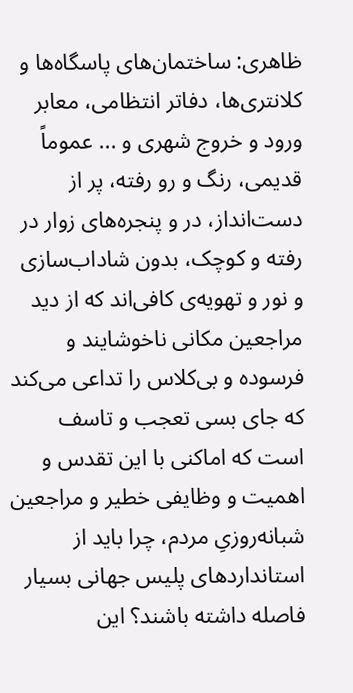ظاهری: ساختمان‌های پاسگاه‌ها و کلانتری‌ها، دفاتر انتظامی، معابر ورود و خروج شهری و ... عموماً قدیمی، رنگ و رو رفته، پر از دست‌انداز، در و پنجره‌های زوار در رفته و کوچک، بدون شاداب‌سازی و نور و تهویه‌ی کافی‌اند که از دید مراجعین مکانی ناخوشایند و فرسوده و بی‌کلاس را تداعی می‌کند که جای بسی تعجب و تاسف است که اماکنی با این تقدس و اهمیت و وظایفی خطیر و مراجعین شبانه‌روزیِ مردم، چرا باید از استانداردهای پلیس جهانی بسیار فاصله داشته باشند؟ این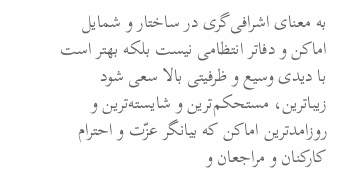به معنای اشرافی‌گری در ساختار و شمایل اماکن و دفاتر انتظامی نیست بلکه بهتر است با دیدی وسیع و ظرفیتی بالا سعی شود زیباترین، مستحکم‌ترین و شایسته‌ترین و روزامدترین اماکن که بیانگر عزّت و احترام کارکنان و مراجعان و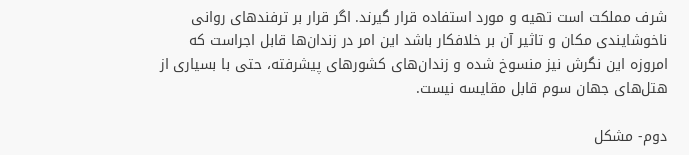شرف مملکت است تهیه و مورد استفاده قرار گیرند. اگر قرار بر ترفندهای روانی ناخوشایندی مکان و تاثیر آن بر خلافکار باشد این امر در زندان‌ها قابل اجراست که امروزه این نگرش نیز منسوخ شده و زندان‌های کشورهای پیشرفته، حتی با بسیاری از هتل‌های جهان سوم قابل مقایسه نیست.

دوم- مشکل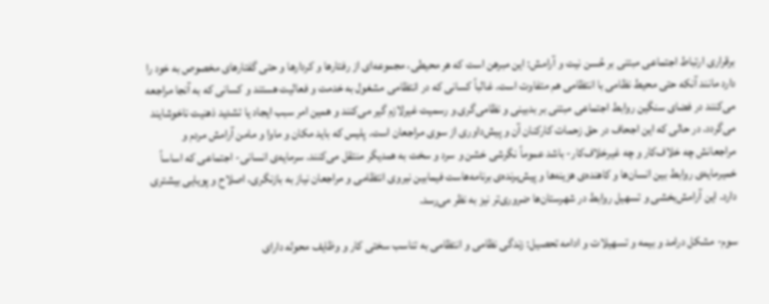برقراری ارتباط اجتماعی مبتنی بر حُسن نیت و آرامش: این مبرهن است که هر محیطی، مجموعه‌ای از رفتارها و کردارها و حتی گفتارهای مخصوص به خود را دارد مانند آنکه حتی محیط نظامی با انتظامی هم متفاوت است. غالباً کسانی که در انتظامی مشغول به خدمت و فعالیت هستند و کسانی که به آنجا مراجعه می‌کنند در فضای سنگین روابط اجتماعی مبتنی بر بدبینی و نظامی‌گری و رسمیت غیرلازم گیر می‌کنند و همین امر سبب ایجاد یا تشدید ذهنیت ناخوشایند می‌گردد. در حالی که این اجحاف در حق زحمات کارکنان آن و پیش‌داوری از سوی مراجعان است. پلیس که باید مکان و ماوا و مامن آرامش مردم و مراجعانش چه خلاف‌کار و چه غیرخلاف‌کار- باشد عموماً نگرشی خشن و سرد و سخت به همدیگر منتقل می‌کنند. سرمایه‌ی انسانی- اجتماعی که اساساً خمیرمایه‌ی روابط بین انسان‌ها و کاهنده‌ی هزینه‌ها و پیش‌برنده‌ی برنامه‌هاست فیمابین نیروی انتظامی و مراجعان نیاز به بازنگری، اصلاح و پویایی بیشتری دارد. این آرامش‌بخشی و تسهیل روابط در شهرستان‌ها ضروری‌تر نیز به نظر می‌رسد.

سوم- مشکل درامد و بیمه و تسهیلات و ادامه تحصیل: زندگی نظامی و انتظامی به تناسب سختی کار و وظایف محوله دارای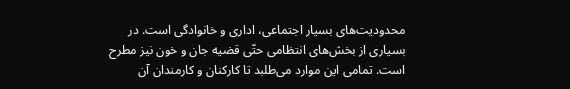محدودیت‌های بسیار اجتماعی، اداری و خانوادگی است. در بسیاری از بخش‌های انتظامی حتّی قضیه جان و خون نیز مطرح است. تمامی این موارد می‌طلبد تا کارکنان و کارمندان آن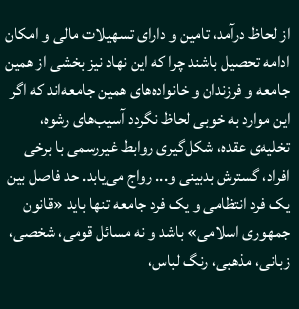از لحاظ درآمد، تامین و دارای تسهیلات مالی و امکان ادامه تحصیل باشند چرا که این نهاد نیز بخشی از همین جامعه و فرزندان و خانواده‌های همین جامعه‌اند که اگر این موارد به خوبی لحاظ نگردد آسیب‌های رشوه، تخلیه‌ی عقده، شکل‌گیری روابط غیررسمی با برخی افراد، گسترش بدبینی و... رواج می‌یابد. حد فاصل بین یک فرد انتظامی و یک فرد جامعه تنها باید «قانون جمهوری اسلامی» باشد و نه مسائل قومی، شخصی، زبانی، مذهبی، رنگ لباس،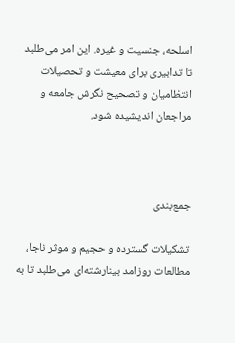اسلحه، جنسیت و غیره. این امر می‌طلبد تا تدابیری برای معیشت و تحصیلات انتظامیان و تصحیح نگرش جامعه و مراجعان اندیشیده شود.



جمع‌بندی

تشکیلات گسترده و حجیم و موثر ناجا، مطالعات روزامد بینارشته‌ای می‌طلبد تا به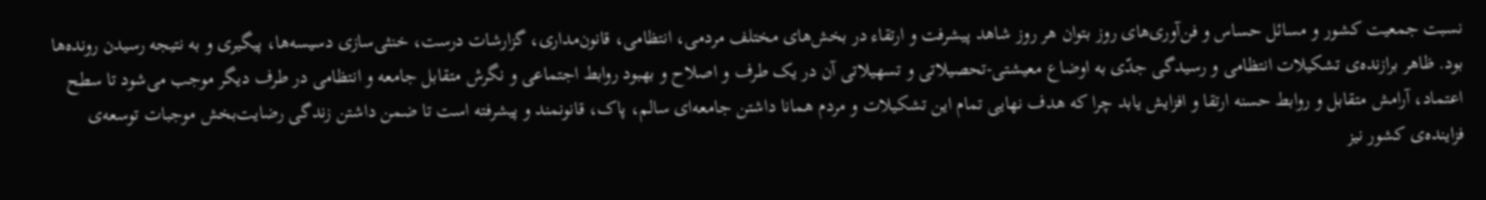نسبت جمعیت کشور و مسائل حساس و فن‌آوری‌های روز بتوان هر روز شاهد پیشرفت و ارتقاء در بخش‌های مختلف مردمی، انتظامی، قانون‌مداری، گزارشات درست، خنثی‌سازی دسیسه‌ها، پیگیری و به نتیجه رسیدن رونده‌ها بود. ظاهر برازنده‌ی تشکیلات انتظامی و رسیدگی جدّی به اوضاع معیشتی-تحصیلاتی و تسهیلاتی آن در یک طرف و اصلاح و بهبود روابط اجتماعی و نگرش متقابل جامعه و انتظامی در طرف دیگر موجب می‌شود تا سطح اعتماد، آرامش متقابل و روابط حسنه‌ ارتقا و افزایش یابد چرا که هدف نهایی تمام این تشکیلات و مردم همانا داشتن جامعه‌ای سالم، پاک، قانونمند و پیشرفته است تا ضمن داشتن زندگی رضایت‌بخش موجبات توسعه‌ی فزاینده‌ی کشور نیز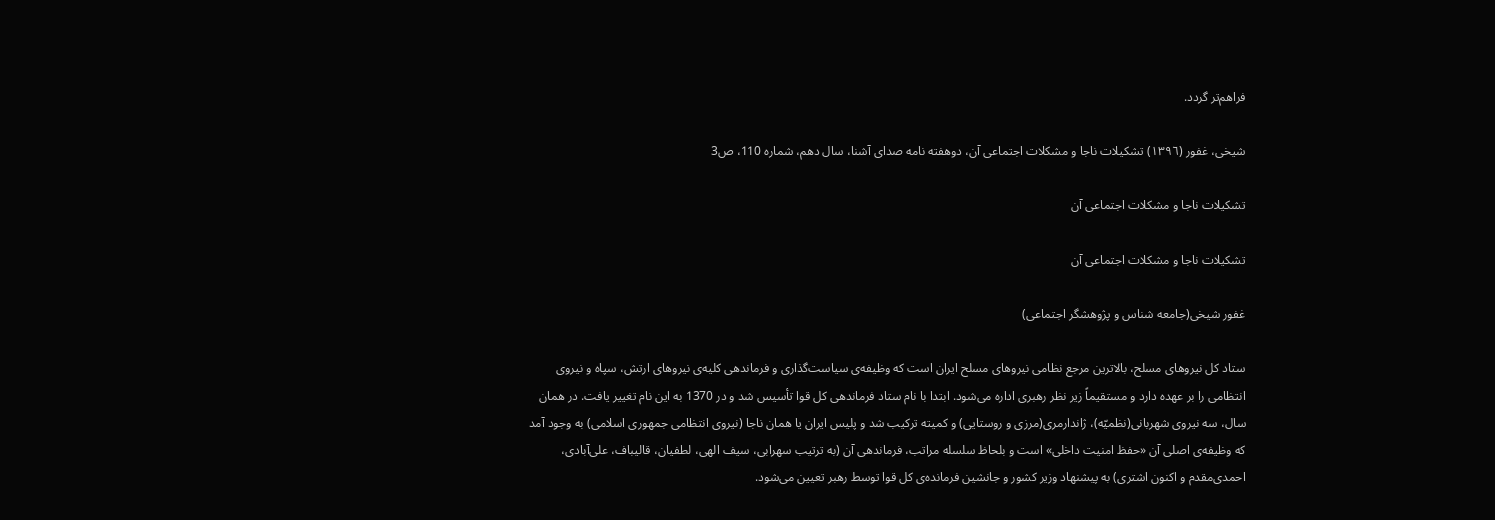فراهم‌تر گردد.

شیخی، غفور (۱۳۹٦) تشکیلات ناجا و مشکلات اجتماعی آن، دوهفته نامه صدای آشنا، سال دهم، شماره 110، ص3

تشکیلات ناجا و مشکلات اجتماعی آن

تشکیلات ناجا و مشکلات اجتماعی آن

غفور شیخی(جامعه شناس و پژوهشگر اجتماعی)

ستاد کل نیروهای مسلح، بالاترین مرجع نظامی نیروهای مسلح ایران است که وظیفه‌ی سیاست‌گذاری و فرماندهی کلیه‌ی نیروهای ارتش، سپاه و نیروی انتظامی را بر عهده دارد و مستقیماً زیر نظر رهبری اداره می‌شود. ابتدا با نام ستاد فرماندهی کل قوا تأسیس شد و در 1370 به این نام تغییر یافت. در همان سال، سه نیروی شهربانی(نظمیّه)، ژاندارمری(مرزی و روستایی) و کمیته ترکیب شد و پلیس ایران یا همان ناجا (نیروی انتظامی جمهوری اسلامی) به وجود آمد که وظیفه‌ی اصلی آن «حفظ امنیت داخلی» است و بلحاظ سلسله مراتب، فرماندهی آن (به ترتیب سهرابی، سیف الهی، لطفیان، قالیباف، علی‌آبادی، احمدی‌مقدم و اکنون اشتری) به پیشنهاد وزیر کشور و جانشین فرمانده‌ی کل قوا توسط رهبر تعیین می‌شود.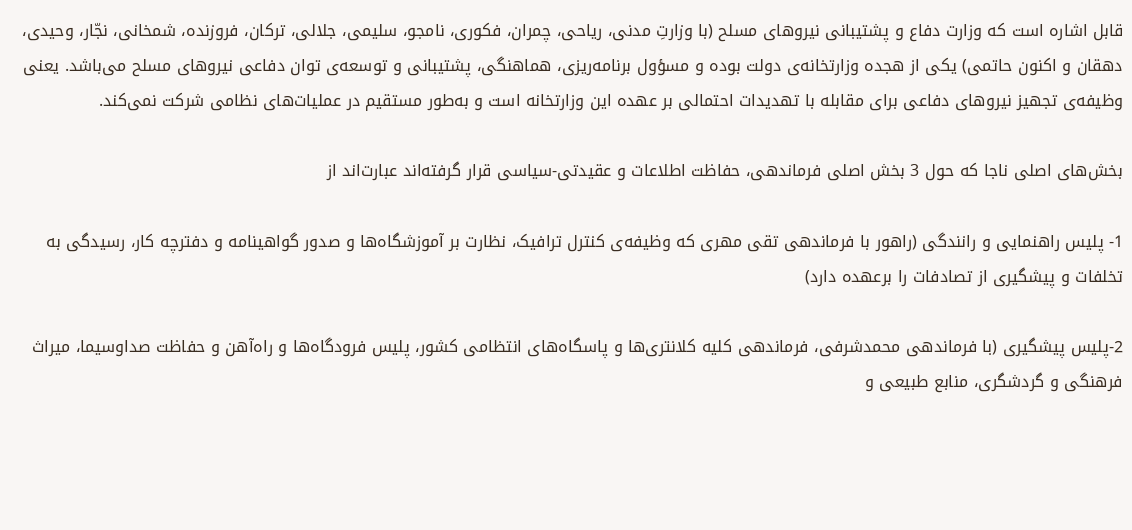قابل اشاره است که وزارت دفاع و پشتیبانی نیروهای مسلح (با وزارتِ مدنی، ریاحی، چمران، فکوری، نامجو، سلیمی، جلالی، ترکان، فروزنده، شمخانی، نجّار، وحیدی، دهقان و اکنون حاتمی) یکی از هجده وزارتخانه‌ی دولت بوده و مسؤول برنامه‌ریزی، هماهنگی، پشتیبانی و توسعه‌ی توان دفاعی نیروهای مسلح می‌باشد. یعنی وظیفه‌ی تجهیز نیروهای دفاعی برای مقابله با تهدیدات احتمالی بر عهده این وزارتخانه ‌است و به‌طور مستقیم در عملیات‌های نظامی شرکت نمی‌کند.

بخش‌های اصلی ناجا که حول 3 بخش اصلی فرماندهی، حفاظت اطلاعات و عقیدتی-سیاسی قرار گرفته‌اند عبارت‌اند از

1- پلیس راهنمایی و رانندگی (راهور با فرماندهی تقی مهری که وظیفه‌ی کنترل ترافیک، نظارت بر آموزشگاه‌ها و صدور گواهینامه و دفترچه کار، رسیدگی به تخلفات و پیشگیری از تصادفات را برعهده دارد)

2-پلیس پیشگیری (با فرماندهی محمدشرفی، فرماندهی کلیه کلانتری‌ها و پاسگاه‌های انتظامی کشور، پلیس فرودگاه‌ها و راه‌آهن و حفاظت صداوسیما، میراث فرهنگی و گردشگری، منابع طبیعی و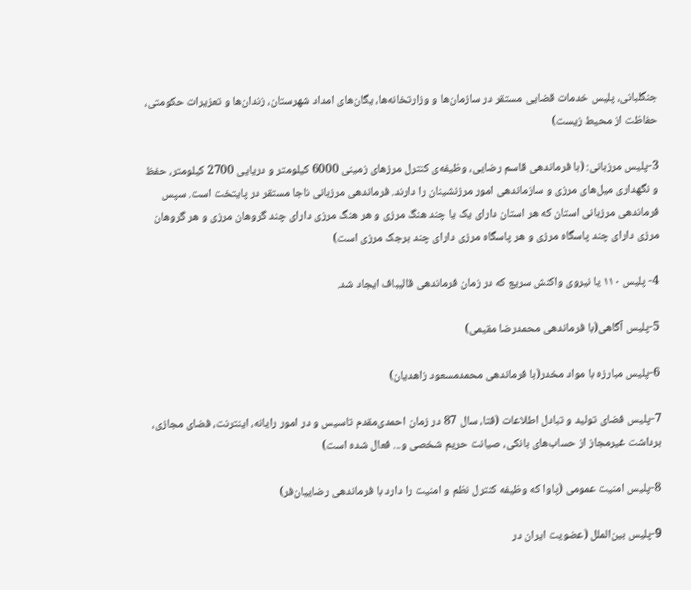جنگلبانی، پلیس خدمات قضایی مستقر در سازمان‌ها و وزارتخانه‌ها، یگان‌های امداد شهرستان، زندان‌ها و تعزیرات حکومتی، حفاظت از محیط زیست)

3-پلیس مرزبانی: (با فرماندهی قاسم رضایی، وظیفه‌ی کنترل مرزهای زمینی 6000 کیلومتر و دریایی 2700 کیلومتر، حفظ و نگهداری میل‌های مرزی و سازماندهی امور مرزنشینان را دارند. فرماندهی مرزبانی ناجا مستقر در پایتخت است. سپس فرماندهی مرزبانی استان که هر استان دارای یک یا چند هنگ مرزی و هر هنگ مرزی دارای چند گروهان مرزی و هر گروهان مرزی دارای چند پاسگاه مرزی و هر پاسگاه مرزی دارای چند برجک مرزی است)

4- پلیس ۱۱۰ یا نیروی واکنش سریع که در زمان فرماندهی قالیباف ایجاد شد.

5-پلیس آگاهی(با فرماندهی محمدرضا مقیمی)

6-پلیس مبارزه با مواد مخدر(با فرماندهی محمدمسعود زاهدیان)

7-پلیس فضای تولید و تبادل اطلاعات (فتا، سال 87 در زمان احمدی‌مقدم تاسیس و در امور رایانه، اینترنت، فضای مجازی، برداشت غیرمجاز از حساب‌های بانکی، صیانت حریم شخصی و... فعال شده است)

8-پلیس امنیت عمومی (پاوا که وظیفه کنترل نظم و امنیت را دارد با فرماندهی رضاییان‌فر)

9-پلیس بین‌الملل (عضویت ایران در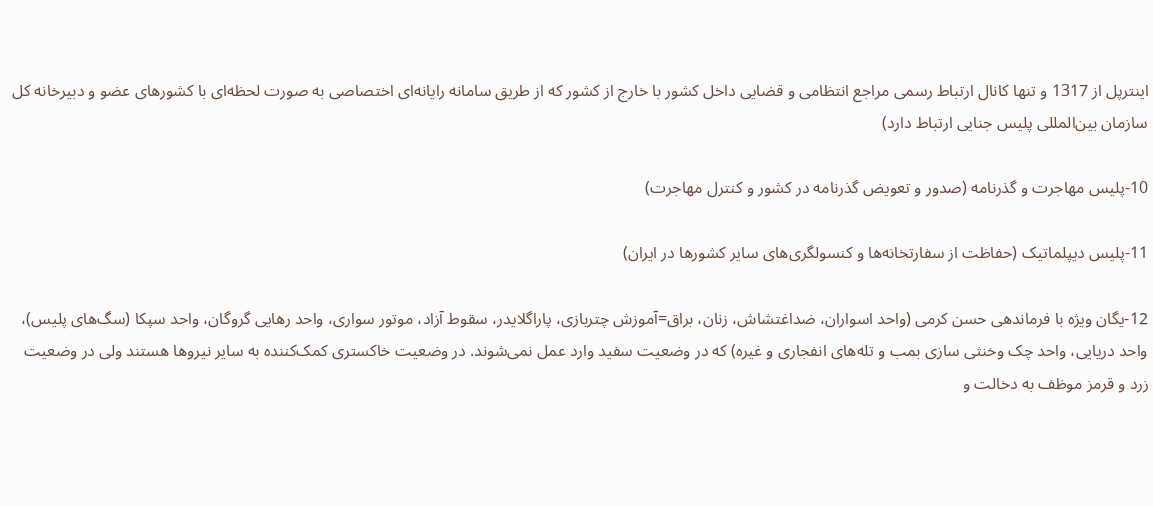اینترپل از 1317 و تنها کانال ارتباط رسمی مراجع انتظامی و قضایی داخل کشور با خارج از کشور که از طریق سامانه رایانه‌ای اختصاصی به صورت لحظه‌ای با کشورهای عضو و دبیرخانه کل سازمان بین‌المللی پلیس جنایی ارتباط دارد)

10-پلیس مهاجرت و گذرنامه (صدور و تعویض گذرنامه در کشور و کنترل مهاجرت)

11-پلیس دیپلماتیک (حفاظت از سفارتخانه‌ها و کنسولگری‌های سایر کشورها در ایران)

12-یگان ویژه با فرماندهی حسن کرمی (واحد اسواران، ضداغتشاش، زنان، براق=آموزش چتربازی، پاراگلایدر، سقوط آزاد، موتور سواری، واحد رهایی گروگان، واحد سپکا (سگ‌های پلیس)، واحد دریایی، واحد چک وخنثی سازی بمب و تله‌های انفجاری و غیره) که در وضعیت سفید وارد عمل نمی‌شوند. در وضعیت خاکستری کمک‌کننده به سایر نیروها هستند ولی در وضعیت زرد و قرمز موظف به دخالت و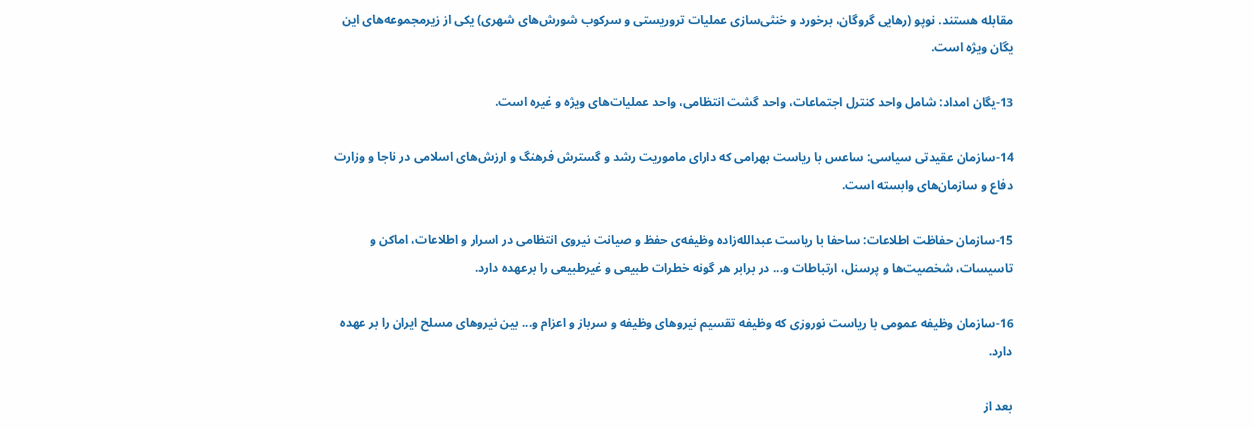مقابله هستند. نوپو (رهایی گروگان، برخورد و خنثی‌سازی عملیات تروریستی و سرکوب شورش‌های شهری) یکی از زیرمجموعه‌های این یگان ویژه است.

13-یگان امداد: شامل واحد کنترل اجتماعات، واحد گشت انتظامی، واحد عملیات‌های ویژه و غیره است.

14-سازمان عقیدتی سیاسی: ساعس با ریاست بهرامی که دارای ماموریت رشد و گسترش فرهنگ و ارزش‌های اسلامی در ناجا و وزارت دفاع و سازمان‌های وابسته است.

15-سازمان حفاظت اطلاعات: ساحفا با ریاست عبدالله‌زاده وظیفه‌ی حفظ و صیانت نیروی انتظامی در اسرار و اطلاعات، اماکن و تاسیسات، شخصیت‌ها و پرسنل، ارتباطات و... در برابر هر گونه خطرات طبیعی و غیرطبیعی را برعهده دارد.

16-سازمان وظیفه عمومی با ریاست نوروزی که وظیفه تقسیم نیروهای وظیفه و سرباز و اعزام و... بین نیروهای مسلح ایران را بر عهده دارد.

بعد از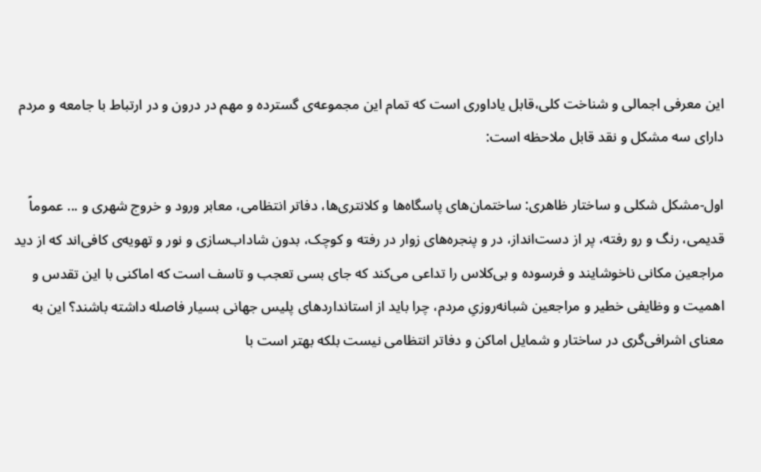این معرفی اجمالی و شناخت کلی،قابل یاداوری است که تمام این مجموعه‌ی گسترده و مهم در درون و در ارتباط با جامعه و مردم دارای سه مشکل و نقد قابل ملاحظه است:

اول-مشکل شکلی و ساختار ظاهری: ساختمان‌های پاسگاه‌ها و کلانتری‌ها، دفاتر انتظامی، معابر ورود و خروج شهری و ... عموماً قدیمی، رنگ و رو رفته، پر از دست‌انداز، در و پنجره‌های زوار در رفته و کوچک، بدون شاداب‌سازی و نور و تهویه‌ی کافی‌اند که از دید مراجعین مکانی ناخوشایند و فرسوده و بی‌کلاس را تداعی می‌کند که جای بسی تعجب و تاسف است که اماکنی با این تقدس و اهمیت و وظایفی خطیر و مراجعین شبانه‌روزیِ مردم، چرا باید از استانداردهای پلیس جهانی بسیار فاصله داشته باشند؟ این به معنای اشرافی‌گری در ساختار و شمایل اماکن و دفاتر انتظامی نیست بلکه بهتر است با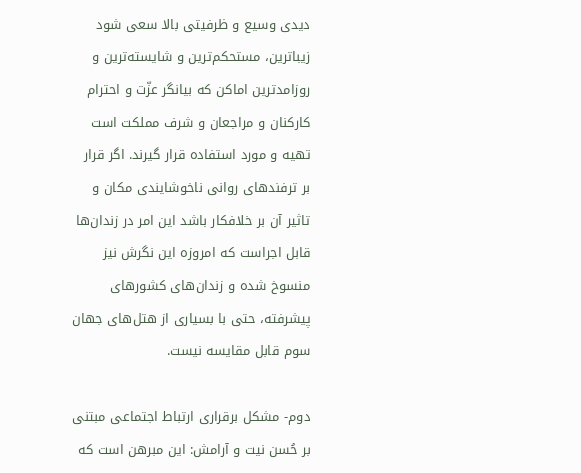دیدی وسیع و ظرفیتی بالا سعی شود زیباترین، مستحکم‌ترین و شایسته‌ترین و روزامدترین اماکن که بیانگر عزّت و احترام کارکنان و مراجعان و شرف مملکت است تهیه و مورد استفاده قرار گیرند. اگر قرار بر ترفندهای روانی ناخوشایندی مکان و تاثیر آن بر خلافکار باشد این امر در زندان‌ها قابل اجراست که امروزه این نگرش نیز منسوخ شده و زندان‌های کشورهای پیشرفته، حتی با بسیاری از هتل‌های جهان سوم قابل مقایسه نیست.

دوم- مشکل برقراری ارتباط اجتماعی مبتنی بر حُسن نیت و آرامش: این مبرهن است که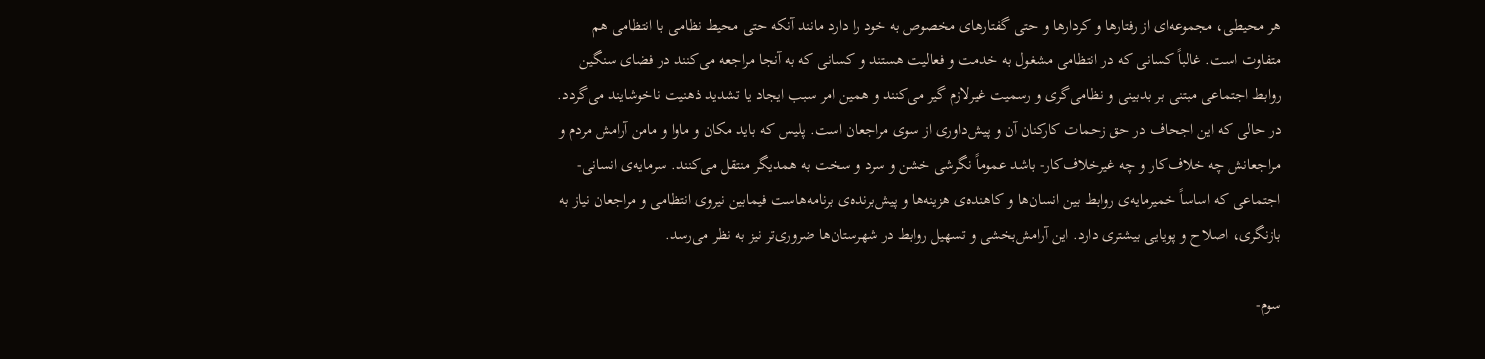هر محیطی، مجموعه‌ای از رفتارها و کردارها و حتی گفتارهای مخصوص به خود را دارد مانند آنکه حتی محیط نظامی با انتظامی هم متفاوت است. غالباً کسانی که در انتظامی مشغول به خدمت و فعالیت هستند و کسانی که به آنجا مراجعه می‌کنند در فضای سنگین روابط اجتماعی مبتنی بر بدبینی و نظامی‌گری و رسمیت غیرلازم گیر می‌کنند و همین امر سبب ایجاد یا تشدید ذهنیت ناخوشایند می‌گردد. در حالی که این اجحاف در حق زحمات کارکنان آن و پیش‌داوری از سوی مراجعان است. پلیس که باید مکان و ماوا و مامن آرامش مردم و مراجعانش چه خلاف‌کار و چه غیرخلاف‌کار- باشد عموماً نگرشی خشن و سرد و سخت به همدیگر منتقل می‌کنند. سرمایه‌ی انسانی- اجتماعی که اساساً خمیرمایه‌ی روابط بین انسان‌ها و کاهنده‌ی هزینه‌ها و پیش‌برنده‌ی برنامه‌هاست فیمابین نیروی انتظامی و مراجعان نیاز به بازنگری، اصلاح و پویایی بیشتری دارد. این آرامش‌بخشی و تسهیل روابط در شهرستان‌ها ضروری‌تر نیز به نظر می‌رسد.

سوم-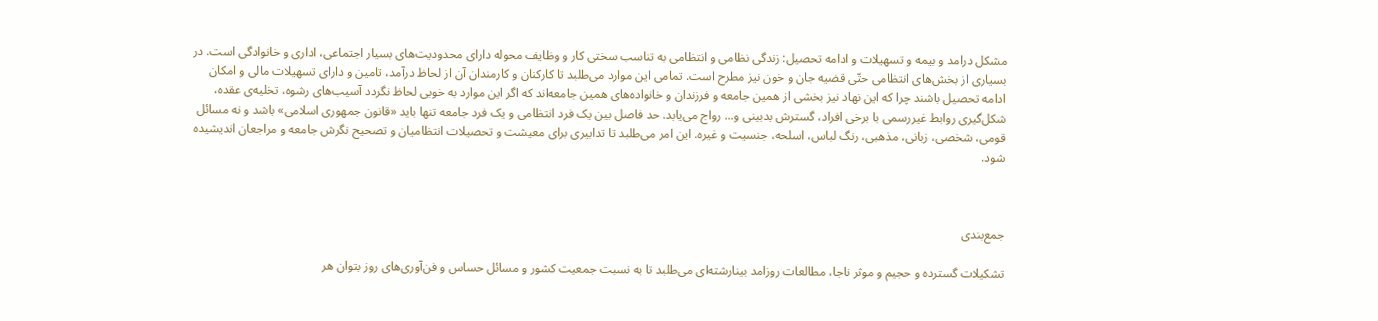مشکل درامد و بیمه و تسهیلات و ادامه تحصیل: زندگی نظامی و انتظامی به تناسب سختی کار و وظایف محوله دارای محدودیت‌های بسیار اجتماعی، اداری و خانوادگی است. در بسیاری از بخش‌های انتظامی حتّی قضیه جان و خون نیز مطرح است. تمامی این موارد می‌طلبد تا کارکنان و کارمندان آن از لحاظ درآمد، تامین و دارای تسهیلات مالی و امکان ادامه تحصیل باشند چرا که این نهاد نیز بخشی از همین جامعه و فرزندان و خانواده‌های همین جامعه‌اند که اگر این موارد به خوبی لحاظ نگردد آسیب‌های رشوه، تخلیه‌ی عقده، شکل‌گیری روابط غیررسمی با برخی افراد، گسترش بدبینی و... رواج می‌یابد. حد فاصل بین یک فرد انتظامی و یک فرد جامعه تنها باید «قانون جمهوری اسلامی» باشد و نه مسائل قومی، شخصی، زبانی، مذهبی، رنگ لباس، اسلحه، جنسیت و غیره. این امر می‌طلبد تا تدابیری برای معیشت و تحصیلات انتظامیان و تصحیح نگرش جامعه و مراجعان اندیشیده شود.



جمع‌بندی

تشکیلات گسترده و حجیم و موثر ناجا، مطالعات روزامد بینارشته‌ای می‌طلبد تا به نسبت جمعیت کشور و مسائل حساس و فن‌آوری‌های روز بتوان هر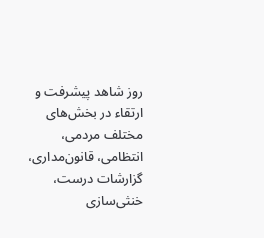روز شاهد پیشرفت و ارتقاء در بخش‌های مختلف مردمی، انتظامی، قانون‌مداری، گزارشات درست، خنثی‌سازی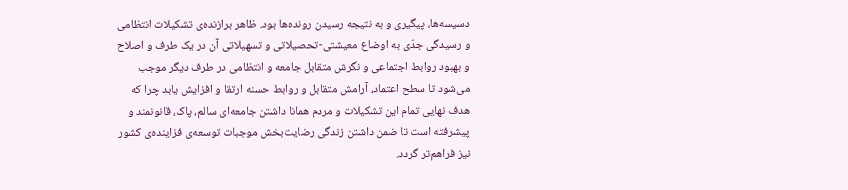دسیسه‌ها، پیگیری و به نتیجه رسیدن رونده‌ها بود. ظاهر برازنده‌ی تشکیلات انتظامی و رسیدگی جدّی به اوضاع معیشتی-تحصیلاتی و تسهیلاتی آن در یک طرف و اصلاح و بهبود روابط اجتماعی و نگرش متقابل جامعه و انتظامی در طرف دیگر موجب می‌شود تا سطح اعتماد، آرامش متقابل و روابط حسنه‌ ارتقا و افزایش یابد چرا که هدف نهایی تمام این تشکیلات و مردم همانا داشتن جامعه‌ای سالم، پاک، قانونمند و پیشرفته است تا ضمن داشتن زندگی رضایت‌بخش موجبات توسعه‌ی فزاینده‌ی کشور نیز فراهم‌تر گردد.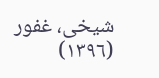شیخی، غفور (۱۳۹٦)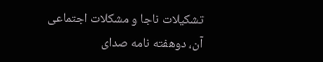تشکیلات ناجا و مشکلات اجتماعی آن، دوهفته نامه صدای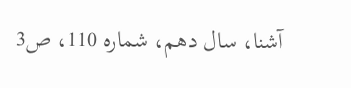آشنا، سال دهم، شماره 110، ص3